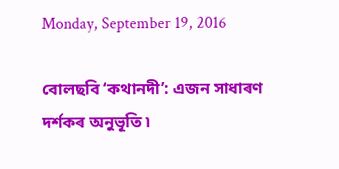Monday, September 19, 2016

বোলছবি ‘কথানদী’: এজন সাধাৰণ দৰ্শকৰ অনুভূতি ৷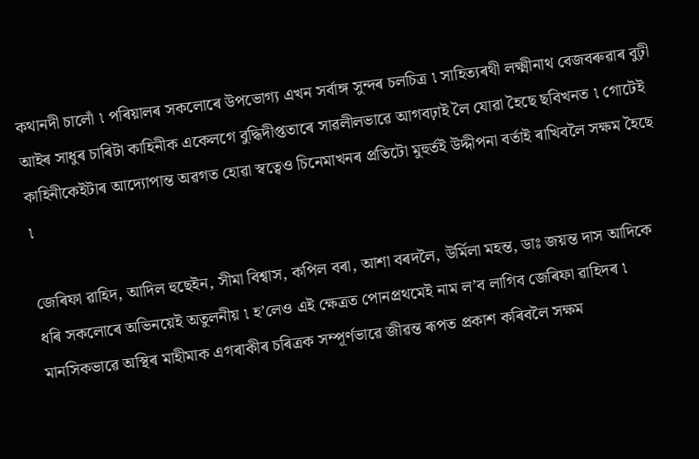কথানদী চালোঁ ৷ পৰিয়ালৰ সকলোৰে উপভোগ্য এখন সৰ্বাঙ্গ সুন্দৰ চলচিত্ৰ ৷ সাহিত্যৰথী লক্ষ্মীনাথ বেজবৰুৱাৰ বুঢ়ী আইৰ সাধুৰ চাৰিটা কাহিনীক একেলগে বুদ্ধিদীপ্ততাৰে সাৱলীলভাৱে আগবঢ়াই লৈ যোৱা হৈছে ছবিখনত ৷ গোটেই কাহিনীকেইটাৰ আদ্যোপান্ত অৱগত হোৱা স্বত্বেও চিনেমাখনৰ প্ৰতিটো মুহুৰ্তই উদ্দীপনা বৰ্তাই ৰাখিবলৈ সক্ষম হৈছে ৷

জেৰিফা ৱাহিদ, আদিল হুছেইন, সীমা বিশ্বাস, কপিল বৰা, আশা বৰদলৈ, উৰ্মিলা মহন্ত, ডাঃ জয়ন্ত দাস আদিকে ধৰি সকলোৰে অভিনয়েই অতুলনীয় ৷ হ’লেও এই ক্ষেত্ৰত পোনপ্ৰথমেই নাম ল’ব লাগিব জেৰিফা ৱাহিদৰ ৷ মানসিকভাৱে অস্থিৰ মাহীমাক এগৰাকীৰ চৰিত্ৰক সম্পূৰ্ণভাৱে জীৱন্ত ৰূপত প্ৰকাশ কৰিবলৈ সক্ষম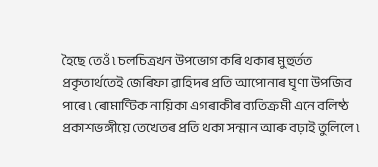হৈছে তেওঁ ৷ চলচিত্ৰখন উপভোগ কৰি থকাৰ মুহুৰ্তত প্ৰকৃতাৰ্থতেই জেৰিফা ৱাহিদৰ প্ৰতি আপোনাৰ ঘৃণা উপজিব পাৰে ৷ ৰোমাণ্টিক নায়িকা এগৰাকীৰ ব্যতিক্ৰমী এনে বলিষ্ঠ প্ৰকাশভঙ্গীয়ে তেখেতৰ প্ৰতি থকা সন্মান আৰু বঢ়াই তুলিলে ৷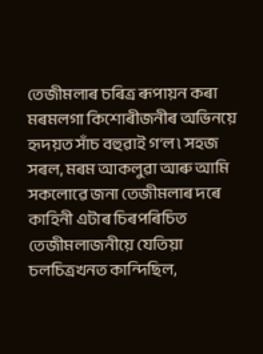তেজীমলাৰ চৰিত্ৰ ৰূপায়ন কৰা মৰমলগা কিশোৰীজনীৰ অভিনয়ে হৃদয়ত সাঁচ বহুৱাই গ’ল ৷ সহজ সৰল, মৰম আকলুৱা আৰু আমি সকলোৱে জনা তেজীমলাৰ দৰে কাহিনী এটাৰ চিৰপৰিচিত তেজীমলাজনীয়ে যেতিয়া চলচিত্ৰখনত কান্দিছিল,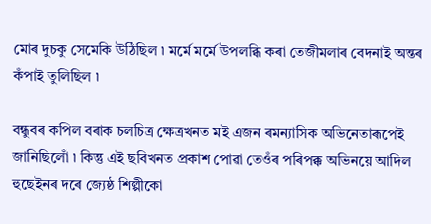মোৰ দুচকু সেমেকি উঠিছিল ৷ মৰ্মে মৰ্মে উপলব্ধি কৰা তেজীমলাৰ বেদনাই অন্তৰ কঁপাই তুলিছিল ৷

বন্ধুবৰ কপিল বৰাক চলচিত্ৰ ক্ষেত্ৰখনত মই এজন ৰমন্যাসিক অভিনেতাৰূপেই জানিছিলোঁ ৷ কিন্তু এই ছবিখনত প্ৰকাশ পোৱা তেওঁৰ পৰিপক্ক অভিনয়ে আদিল হুছেইনৰ দৰে জ্যেষ্ঠ শিল্পীকো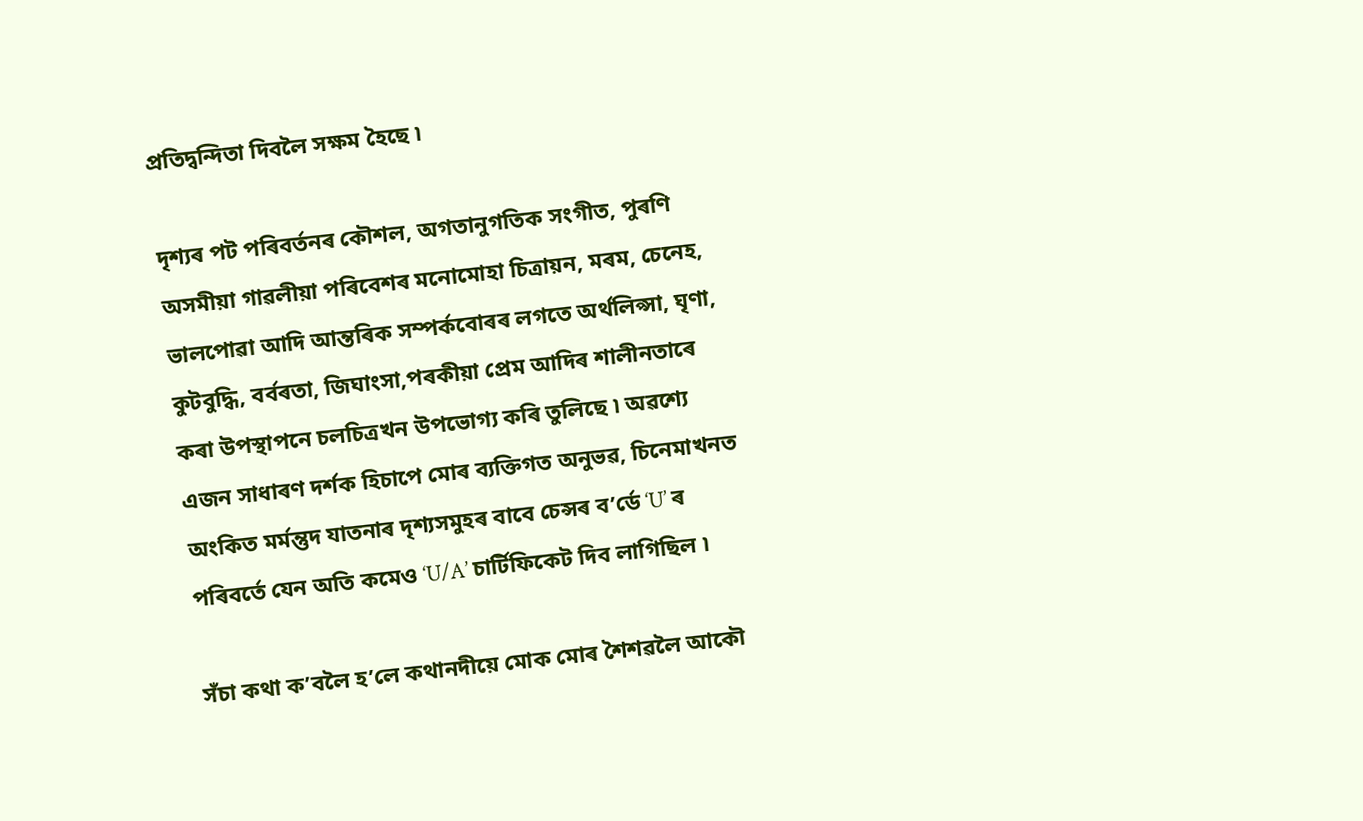প্ৰতিদ্বন্দিতা দিবলৈ সক্ষম হৈছে ৷

দৃশ্যৰ পট পৰিবৰ্তনৰ কৌশল, অগতানুগতিক সংগীত, পুৰণি অসমীয়া গাৱলীয়া পৰিবেশৰ মনোমোহা চিত্ৰায়ন, মৰম, চেনেহ, ভালপোৱা আদি আন্তৰিক সম্পৰ্কবোৰৰ লগতে অৰ্থলিপ্সা, ঘৃণা, কুটবুদ্ধি, বৰ্বৰতা, জিঘাংসা,পৰকীয়া প্ৰেম আদিৰ শালীনতাৰে কৰা উপস্থাপনে চলচিত্ৰখন উপভোগ্য কৰি তুলিছে ৷ অৱশ্যে এজন সাধাৰণ দৰ্শক হিচাপে মোৰ ব্যক্তিগত অনুভৱ, চিনেমাখনত অংকিত মৰ্মন্তুদ যাতনাৰ দৃশ্যসমুহৰ বাবে চেন্সৰ ব’ৰ্ডে ‘U’ ৰ পৰিবৰ্তে যেন অতি কমেও ‘U/A’ চাৰ্টিফিকেট দিব লাগিছিল ৷

সঁচা কথা ক’বলৈ হ’লে কথানদীয়ে মোক মোৰ শৈশৱলৈ আকৌ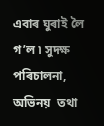এবাৰ ঘুৰাই লৈ গ’ল ৷ সুদক্ষ পৰিচালনা, অভিনয়  তথা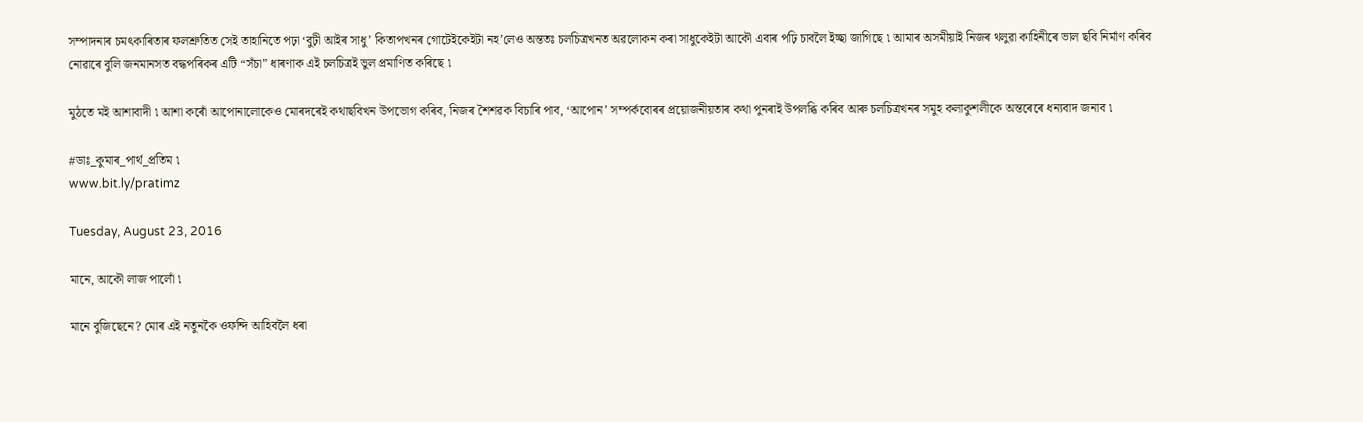সম্পাদনাৰ চমৎকাৰিতাৰ ফলশ্ৰুতিত সেই তাহানিতে পঢ়া ‘বুঢ়ী আইৰ সাধু’ কিতাপখনৰ গোটেইকেইটা নহ’লেও অন্ততঃ চলচিত্ৰখনত অৱলোকন কৰা সাধুকেইটা আকৌ এবাৰ পঢ়ি চাবলৈ ইচ্ছা জাগিছে ৷ আমাৰ অসমীয়াই নিজৰ থলুৱা কাহিনীৰে ভাল ছবি নিৰ্মাণ কৰিব নোৱাৰে বুলি জনমানসত বদ্ধপৰিকৰ এটি “সঁচা” ধাৰণাক এই চলচিত্ৰই ভুল প্ৰমাণিত কৰিছে ৷

মুঠতে মই আশাবাদী ৷ আশা কৰোঁ আপোনালোকেও মোৰদৰেই কথাছবিখন উপভোগ কৰিব, নিজৰ শৈশৱক বিচাৰি পাব, ‘আপোন’ সম্পৰ্কবোৰৰ প্ৰয়োজনীয়তাৰ কথা পুনৰাই উপলব্ধি কৰিব আৰু চলচিত্ৰখনৰ সমুহ কলাকুশলীকে অন্তৰেৰে ধন্যবাদ জনাব ৷

#ডাঃ_কুমাৰ_পাৰ্থ_প্ৰতিম ৷
www.bit.ly/pratimz

Tuesday, August 23, 2016

মানে, আকৌ লাজ পালোঁ ৷

মানে বুজিছেনে? মোৰ এই নতুনকৈ ওফন্দি আহিবলৈ ধৰা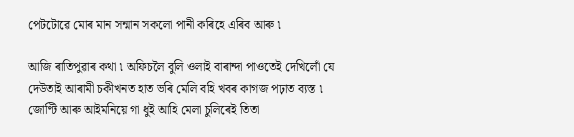পেটটোৱে মোৰ মান সন্মান সকলো পানী কৰিহে এৰিব আৰু ৷

আজি ৰাতিপুৱাৰ কথা ৷ অফিচলৈ বুলি ওলাই বাৰান্দা পাওতেই দেখিলোঁ যে দেউতাই আৰামী চকীখনত হাত ভৰি মেলি বহি খবৰ কাগজ পঢ়াত ব্যস্ত ৷ জোণ্টি আৰু আইমনিয়ে গা ধুই আহি মেলা চুলিৰেই তিতা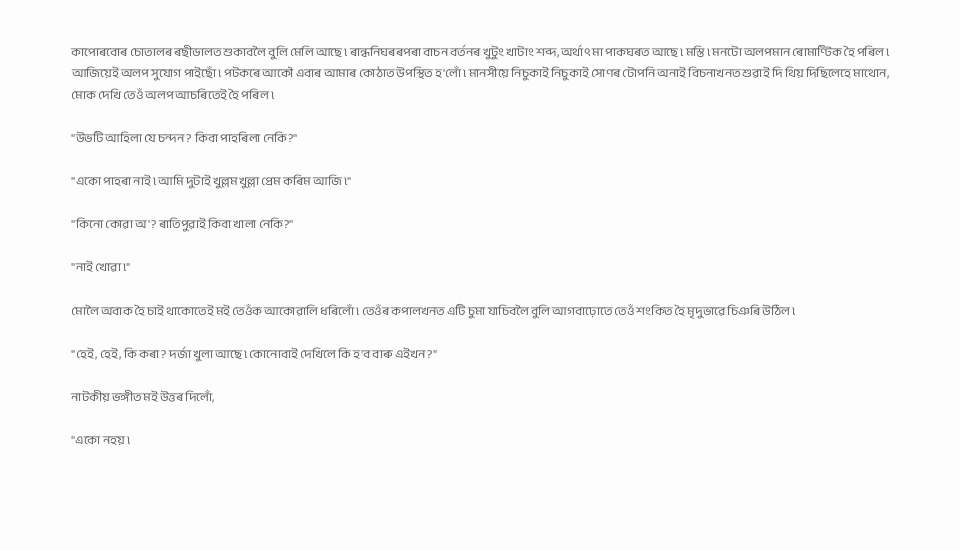কাপোৰবোৰ চোতালৰ ৰছীডালত শুকাবলৈ বুলি মেলি আছে ৷ ৰান্ধনিঘৰৰপৰা বাচন বৰ্তনৰ খুটুং খাটাং শব্দ, অৰ্থাৎ মা পাকঘৰত আছে ৷ মস্তি ৷ মনটো অলপমান ৰোমাণ্টিক হৈ পৰিল ৷ আজিয়েই অলপ সুযোগ পাইছোঁ ৷ পটকৰে আকৌ এবাৰ আমাৰ কোঠাত উপস্থিত হ'লোঁ ৷ মানসীয়ে নিচুকাই নিচুকাই সোণৰ টোপনি অনাই বিচনাখনত শুৱাই দি থিয় দিছিলেহে মাথোন, মোক দেখি তেওঁ অলপ আচৰিতেই হৈ পৰিল ৷

"উভটি আহিলা যে চন্দন? কিবা পাহৰিলা নেকি?"

"একো পাহৰা নাই ৷ আমি দুটাই খুল্লম খুল্লা প্ৰেম কৰিম আজি ৷"

"কিনো কোৱা অ'? ৰাতিপুৱাই কিবা খালা নেকি?"

"নাই খোৱা ৷"

মোলৈ অবাক হৈ চাই থাকোতেই মই তেওঁক আকোৱালি ধৰিলোঁ ৷ তেওঁৰ কপালখনত এটি চুমা যাচিবলৈ বুলি আগবাঢ়োতে তেওঁ শংকিত হৈ মৃদুভাৱে চিঞৰি উঠিল ৷

"হেই, হেই, কি কৰা? দৰ্জা খুলা আছে ৷ কোনোবাই দেখিলে কি হ'ব বাৰু এইখন?"

নাটকীয় ভঙ্গীত মই উত্তৰ দিলোঁ,

"একো নহয় ৷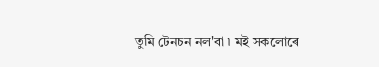তুমি টেনচন নল'বা ৷ মই সকলোৰে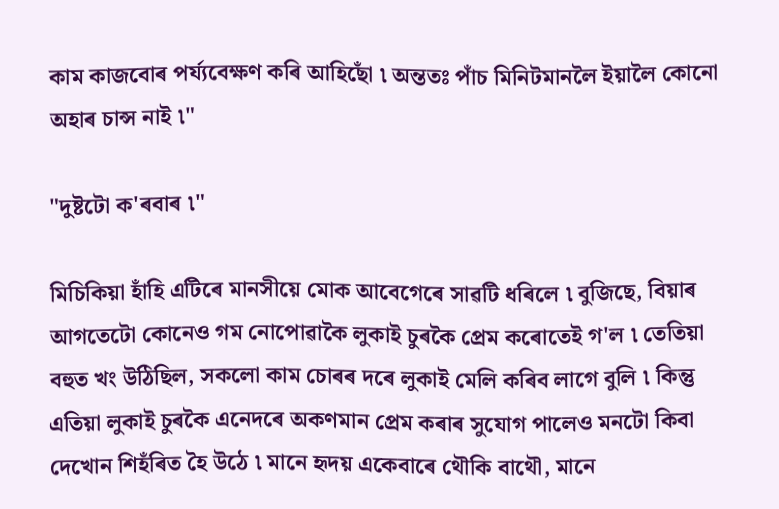কাম কাজবোৰ পৰ্য্যবেক্ষণ কৰি আহিছোঁ ৷ অন্ততঃ পাঁচ মিনিটমানলৈ ইয়ালৈ কোনো অহাৰ চান্স নাই ৷"

"দুষ্টটো ক'ৰবাৰ ৷"

মিচিকিয়া হাঁহি এটিৰে মানসীয়ে মোক আবেগেৰে সাৱটি ধৰিলে ৷ বুজিছে, বিয়াৰ আগতেটো কোনেও গম নোপোৱাকৈ লুকাই চুৰকৈ প্ৰেম কৰোতেই গ'ল ৷ তেতিয়া বহুত খং উঠিছিল, সকলো কাম চোৰৰ দৰে লুকাই মেলি কৰিব লাগে বুলি ৷ কিন্তু এতিয়া লুকাই চুৰকৈ এনেদৰে অকণমান প্ৰেম কৰাৰ সুযোগ পালেও মনটো কিবা দেখোন শিহঁৰিত হৈ উঠে ৷ মানে হৃদয় একেবাৰে থৌকি বাথৌ, মানে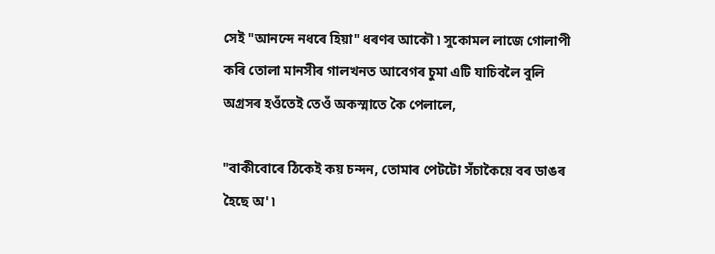সেই "আনন্দে নধৰে হিয়া" ধৰণৰ আকৌ ৷ সুকোমল লাজে গোলাপী কৰি তোলা মানসীৰ গালখনত আবেগৰ চুমা এটি যাচিবলৈ বুলি অগ্ৰসৰ হওঁতেই তেওঁ অকস্মাতে কৈ পেলালে,

"বাকীবোৰে ঠিকেই কয় চন্দন, তোমাৰ পেটটো সঁচাকৈয়ে বৰ ডাঙৰ হৈছে অ' ৷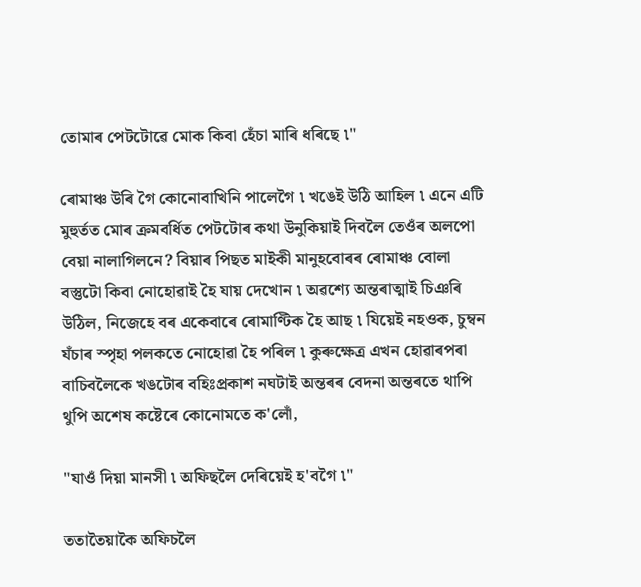তোমাৰ পেটটোৱে মোক কিবা হেঁচা মাৰি ধৰিছে ৷"

ৰোমাঞ্চ উৰি গৈ কোনোবাখিনি পালেগৈ ৷ খঙেই উঠি আহিল ৷ এনে এটি মুহুৰ্তত মোৰ ক্ৰমবৰ্ধিত পেটটোৰ কথা উনুকিয়াই দিবলৈ তেওঁৰ অলপো বেয়া নালাগিলনে? বিয়াৰ পিছত মাইকী মানুহবোৰৰ ৰোমাঞ্চ বোলা বস্তুটো কিবা নোহোৱাই হৈ যায় দেখোন ৷ অৱশ্যে অন্তৰাত্মাই চিঞৰি উঠিল, নিজেহে বৰ একেবাৰে ৰোমাণ্টিক হৈ আছ ৷ যিয়েই নহওক, চুম্বন যঁচাৰ স্পৃহা পলকতে নোহোৱা হৈ পৰিল ৷ কুৰুক্ষেত্ৰ এখন হোৱাৰপৰা বাচিবলৈকে খঙটোৰ বহিঃপ্ৰকাশ নঘটাই অন্তৰৰ বেদনা অন্তৰতে থাপি থুপি অশেষ কষ্টেৰে কোনোমতে ক'লোঁ,

"যাওঁ দিয়া মানসী ৷ অফিছলৈ দেৰিয়েই হ'বগৈ ৷"

ততাতৈয়াকৈ অফিচলৈ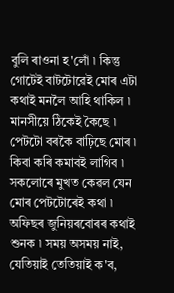বুলি ৰাওনা হ'লোঁ ৷ কিন্তু গোটেই বাটটোৱেই মোৰ এটা কথাই মনলৈ আহি থাকিল ৷ মানসীয়ে ঠিকেই কৈছে ৷ পেটটো বৰকৈ বাঢ়িছে মোৰ ৷ কিবা কৰি কমাবই লাগিব ৷ সকলোৰে মুখত কেৱল যেন মোৰ পেটটোৰেই কথা ৷ অফিছৰ জুনিয়ৰবোৰৰ কথাই শুনক ৷ সময় অসময় নাই, যেতিয়াই তেতিয়াই ক'ব,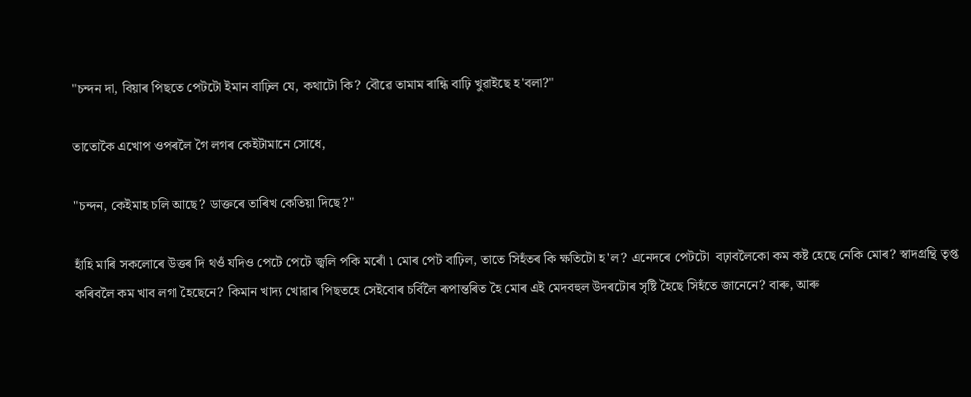"চন্দন দা, বিয়াৰ পিছতে পেটটো ইমান বাঢ়িল যে, কথাটো কি? বৌৱে তামাম ৰান্ধি বাঢ়ি খুৱাইছে হ'বলা?"

তাতোকৈ এখোপ ওপৰলৈ গৈ লগৰ কেইটামানে সোধে,

"চন্দন, কেইমাহ চলি আছে? ডাক্তৰে তাৰিখ কেতিয়া দিছে?"

হাঁহি মাৰি সকলোৰে উত্তৰ দি থওঁ যদিও পেটে পেটে জ্বলি পকি মৰোঁ ৷ মোৰ পেট বাঢ়িল, তাতে সিহঁতৰ কি ক্ষতিটো হ'ল? এনেদৰে পেটটো  বঢ়াবলৈকো কম কষ্ট হেছে নেকি মোৰ? স্বাদগ্ৰন্থি তৃপ্ত কৰিবলৈ কম খাব লগা হৈছেনে? কিমান খাদ্য খোৱাৰ পিছতহে সেইবোৰ চৰ্বিলৈ ৰূপান্তৰিত হৈ মোৰ এই মেদবহুল উদৰটোৰ সৃষ্টি হৈছে সিহঁতে জানেনে? বাৰু, আৰু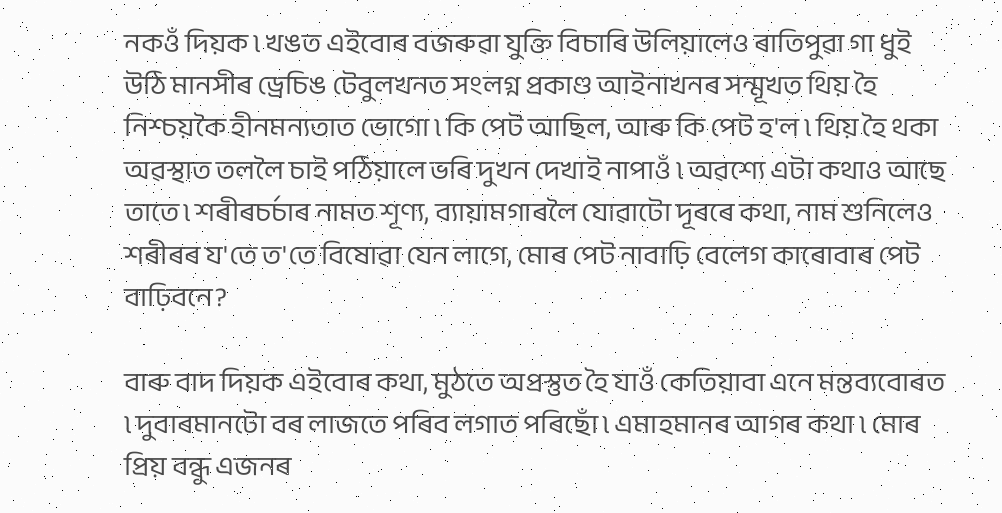নকওঁ দিয়ক ৷ খঙত এইবোৰ বজৰুৱা যুক্তি বিচাৰি উলিয়ালেও ৰাতিপুৱা গা ধুই উঠি মানসীৰ ড্ৰেচিঙ টেবুলখনত সংলগ্ন প্ৰকাণ্ড আইনাখনৰ সন্মূখত থিয় হৈ নিশ্চয়কৈ হীনমন্যতাত ভোগো ৷ কি পেট আছিল, আৰু কি পেট হ'ল ৷ থিয় হৈ থকা অৱস্থাত তললৈ চাই পঠিয়ালে ভৰি দুখন দেখাই নাপাওঁ ৷ অৱশ্যে এটা কথাও আছে তাতে ৷ শৰীৰচৰ্চাৰ নামত শূণ্য, ব্যায়ামগাৰলৈ যোৱাটো দূৰৰে কথা, নাম শুনিলেও শৰীৰৰ য'তে ত'তে বিষোৱা যেন লাগে, মোৰ পেট নাবাঢ়ি বেলেগ কাৰোবাৰ পেট বাঢ়িবনে?

বাৰু বাদ দিয়ক এইবোৰ কথা, মুঠতে অপ্ৰস্তুত হৈ যাওঁ কেতিয়াবা এনে মন্তব্যবোৰত ৷ দুবাৰমানটো বৰ লাজতে পৰিব লগাত পৰিছোঁ ৷ এমাহমানৰ আগৰ কথা ৷ মোৰ প্ৰিয় বন্ধু এজনৰ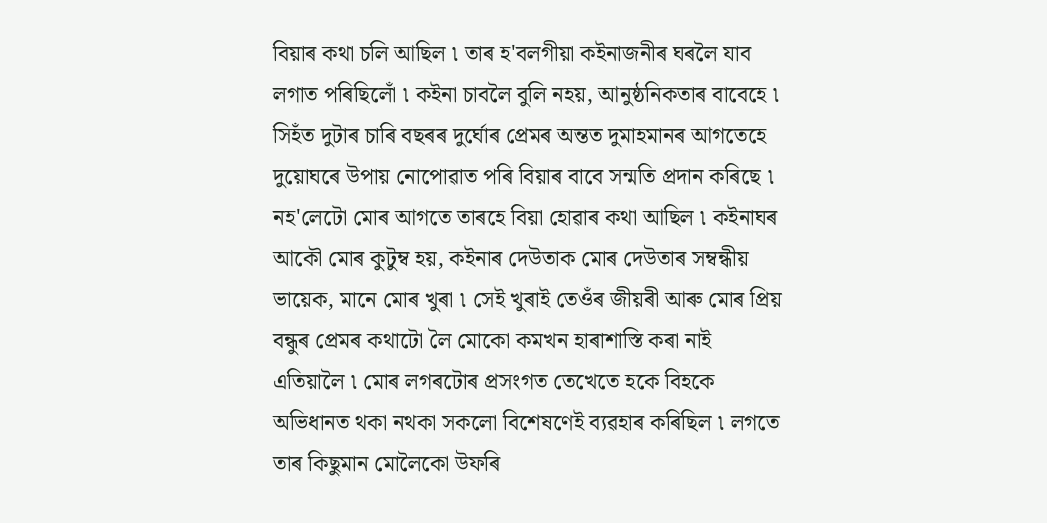বিয়াৰ কথা চলি আছিল ৷ তাৰ হ'বলগীয়া কইনাজনীৰ ঘৰলৈ যাব লগাত পৰিছিলোঁ ৷ কইনা চাবলৈ বুলি নহয়, আনুষ্ঠনিকতাৰ বাবেহে ৷ সিহঁত দুটাৰ চাৰি বছৰৰ দুৰ্ঘোৰ প্ৰেমৰ অন্তত দুমাহমানৰ আগতেহে দুয়োঘৰে উপায় নোপোৱাত পৰি বিয়াৰ বাবে সন্মতি প্ৰদান কৰিছে ৷ নহ'লেটো মোৰ আগতে তাৰহে বিয়া হোৱাৰ কথা আছিল ৷ কইনাঘৰ আকৌ মোৰ কুটুম্ব হয়, কইনাৰ দেউতাক মোৰ দেউতাৰ সম্বন্ধীয় ভায়েক, মানে মোৰ খুৰা ৷ সেই খুৰাই তেওঁৰ জীয়ৰী আৰু মোৰ প্ৰিয় বন্ধুৰ প্ৰেমৰ কথাটো লৈ মোকো কমখন হাৰাশাস্তি কৰা নাই এতিয়ালৈ ৷ মোৰ লগৰটোৰ প্ৰসংগত তেখেতে হকে বিহকে অভিধানত থকা নথকা সকলো বিশেষণেই ব্যৱহাৰ কৰিছিল ৷ লগতে তাৰ কিছুমান মোলৈকো উফৰি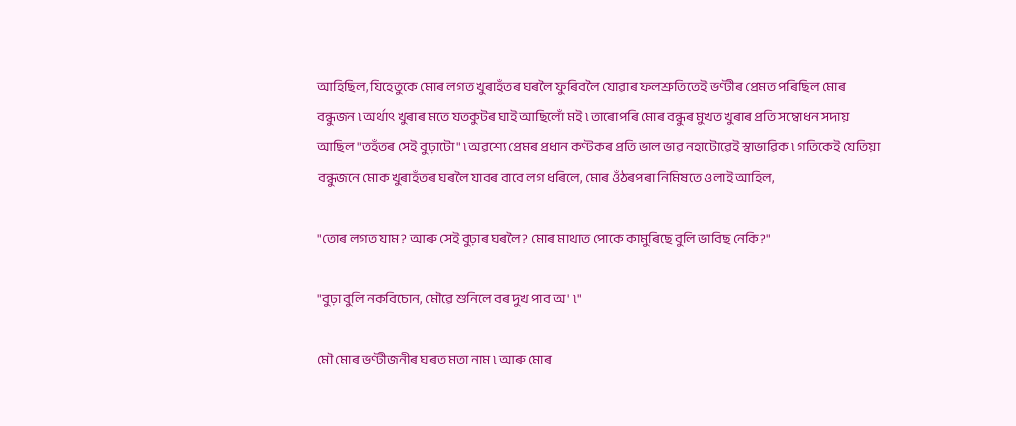আহিছিল, যিহেতুকে মোৰ লগত খুৰাহঁতৰ ঘৰলৈ ফুৰিবলৈ যোৱাৰ ফলশ্ৰুতিতেই ভণ্টীৰ প্ৰেমত পৰিছিল মোৰ বন্ধুজন ৷ অৰ্থাৎ খুৰাৰ মতে যতকুটৰ ঘাই আছিলোঁ মই ৷ তাৰোপৰি মোৰ বন্ধুৰ মুখত খুৰাৰ প্ৰতি সম্বোধন সদায় আছিল "তহঁতৰ সেই বুঢ়াটো" ৷ অৱশ্যে প্ৰেমৰ প্ৰধান কণ্টকৰ প্ৰতি ভাল ভাৱ নহাটোৱেই স্বাভাৱিক ৷ গতিকেই যেতিয়া বন্ধুজনে মোক খুৰাহঁতৰ ঘৰলৈ যাবৰ বাবে লগ ধৰিলে, মোৰ ওঁঠৰপৰা নিমিষতে ওলাই আহিল,

"তোৰ লগত যাম? আৰু সেই বুঢ়াৰ ঘৰলৈ? মোৰ মাথাত পোকে কামুৰিছে বুলি ভাবিছ নেকি?"

"বুঢ়া বুলি নকবিচোন, মৌৱে শুনিলে বৰ দুখ পাব অ' ৷"

মৌ মোৰ ভণ্টীজনীৰ ঘৰত মতা নাম ৷ আৰু মোৰ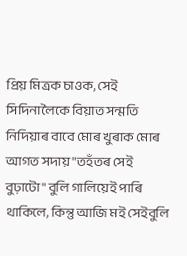প্ৰিয় মিত্ৰক চাওক, সেই সিদিনালৈকে বিয়াত সন্মতি নিদিয়াৰ বাবে মোৰ খুৰাক মোৰ আগত সদায় "তহঁতৰ সেই বুঢ়াটো" বুলি গালিয়েই পাৰি থাকিলে, কিন্তু আজি মই সেইবুলি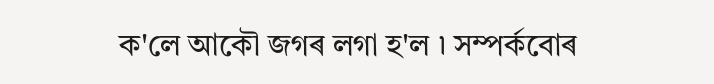ক'লে আকৌ জগৰ লগা হ'ল ৷ সম্পৰ্কবোৰ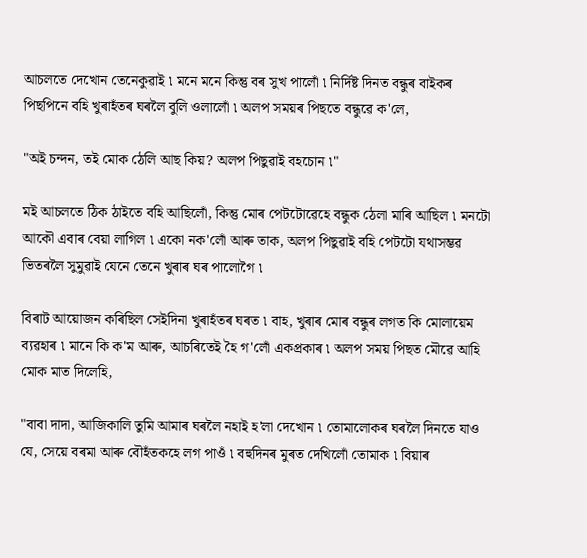আচলতে দেখোন তেনেকুৱাই ৷ মনে মনে কিন্তু বৰ সুখ পালোঁ ৷ নিৰ্দিষ্ট দিনত বন্ধুৰ বাইকৰ পিছপিনে বহি খুৰাহঁতৰ ঘৰলৈ বুলি ওলালোঁ ৷ অলপ সময়ৰ পিছতে বন্ধুৱে ক'লে,

"অই চন্দন, তই মোক ঠেলি আছ কিয়? অলপ পিছুৱাই বহচোন ৷"

মই আচলতে ঠিক ঠাইতে বহি আছিলোঁ, কিন্তু মোৰ পেটটোৱেহে বন্ধুক ঠেলা মাৰি আছিল ৷ মনটো আকৌ এবাৰ বেয়া লাগিল ৷ একো নক'লোঁ আৰু তাক, অলপ পিছুৱাই বহি পেটটো যথাসম্ভৱ ভিতৰলৈ সুমুৱাই যেনে তেনে খুৰাৰ ঘৰ পালোগৈ ৷

বিৰাট আয়োজন কৰিছিল সেইদিনা খুৰাহঁতৰ ঘৰত ৷ বাহ, খুৰাৰ মোৰ বন্ধুৰ লগত কি মোলায়েম ব্যৱহাৰ ৷ মানে কি ক'ম আৰু, আচৰিতেই হৈ গ'লোঁ একপ্ৰকাৰ ৷ অলপ সময় পিছত মৌৱে আহি মোক মাত দিলেহি,

"বাবা দাদা, আজিকালি তুমি আমাৰ ঘৰলৈ নহাই হ'লা দেখোন ৷ তোমালোকৰ ঘৰলৈ দিনতে যাও যে, সেয়ে বৰমা আৰু বৌহঁতকহে লগ পাওঁ ৷ বহুদিনৰ মুৰত দেখিলোঁ তোমাক ৷ বিয়াৰ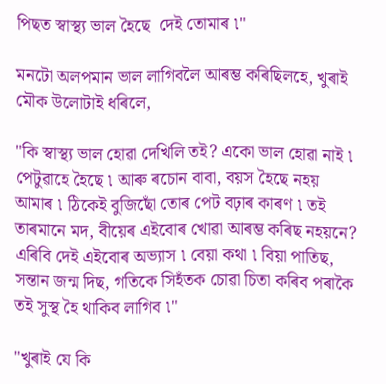পিছত স্বাস্থ্য ভাল হৈছে  দেই তোমাৰ ৷"

মনটো অলপমান ভাল লাগিবলৈ আৰম্ভ কৰিছিলহে, খুৰাই মৌক উলোটাই ধৰিলে,

"কি স্বাস্থ্য ভাল হোৱা দেখিলি তই? একো ভাল হোৱা নাই ৷ পেটুৱাহে হৈছে ৷ আৰু ৰচোন বাবা, বয়স হৈছে নহয় আমাৰ ৷ ঠিকেই বুজিছোঁ তোৰ পেট বঢ়াৰ কাৰণ ৷ তই তাৰমানে মদ, বীয়েৰ এইবোৰ খোৱা আৰম্ভ কৰিছ নহয়নে? এৰিবি দেই এইবোৰ অভ্যাস ৷ বেয়া কথা ৷ বিয়া পাতিছ, সন্তান জন্ম দিছ, গতিকে সিহঁতক চোৱা চিতা কৰিব পৰাকৈ তই সুস্থ হৈ থাকিব লাগিব ৷"

"খুৰাই যে কি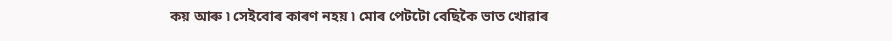কয় আৰু ৷ সেইবোৰ কাৰণ নহয় ৷ মোৰ পেটটো বেছিকৈ ভাত খোৱাৰ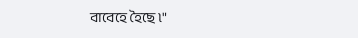বাবেহে হৈছে ৷"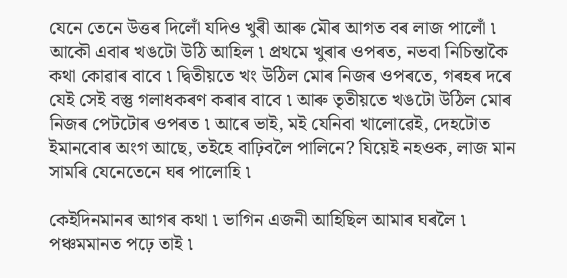যেনে তেনে উত্তৰ দিলোঁ যদিও খুৰী আৰু মৌৰ আগত বৰ লাজ পালোঁ ৷ আকৌ এবাৰ খঙটো উঠি আহিল ৷ প্ৰথমে খুৰাৰ ওপৰত, নভবা নিচিন্তাকৈ কথা কোৱাৰ বাবে ৷ দ্বিতীয়তে খং উঠিল মোৰ নিজৰ ওপৰতে, গৰহৰ দৰে যেই সেই বস্তু গলাধকৰণ কৰাৰ বাবে ৷ আৰু তৃতীয়তে খঙটো উঠিল মোৰ নিজৰ পেটটোৰ ওপৰত ৷ আৰে ভাই, মই যেনিবা খালোৱেই, দেহটোত ইমানবোৰ অংগ আছে, তইহে বাঢ়িবলৈ পালিনে? যিয়েই নহওক, লাজ মান সামৰি যেনেতেনে ঘৰ পালোহি ৷

কেইদিনমানৰ আগৰ কথা ৷ ভাগিন এজনী আহিছিল আমাৰ ঘৰলৈ ৷ পঞ্চমমানত পঢ়ে তাই ৷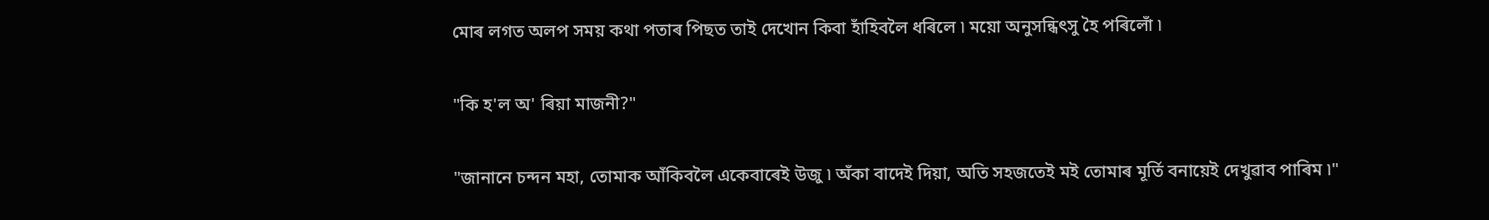মোৰ লগত অলপ সময় কথা পতাৰ পিছত তাই দেখোন কিবা হাঁহিবলৈ ধৰিলে ৷ ময়ো অনুসন্ধিৎসু হৈ পৰিলোঁ ৷

"কি হ'ল অ' ৰিয়া মাজনী?"

"জানানে চন্দন মহা, তোমাক আঁকিবলৈ একেবাৰেই উজু ৷ অঁকা বাদেই দিয়া, অতি সহজতেই মই তোমাৰ মূৰ্তি বনায়েই দেখুৱাব পাৰিম ৷"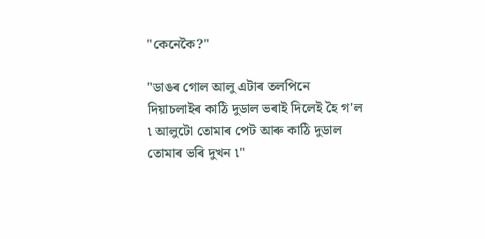"কেনেকৈ?"

"ডাঙৰ গোল আলু এটাৰ তলপিনে দিয়াচলাইৰ কাঠি দুডাল ভৰাই দিলেই হৈ গ'ল ৷ আলুটো তোমাৰ পেট আৰু কাঠি দুডাল তোমাৰ ভৰি দুখন ৷"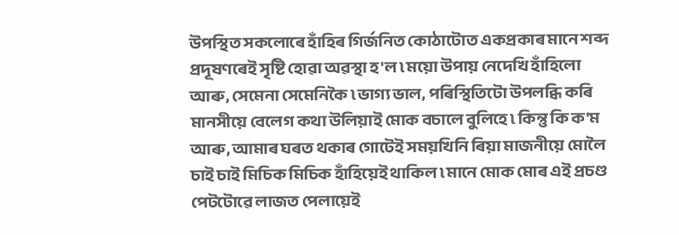উপস্থিত সকলোৰে হাঁহিৰ গিৰ্জনিত কোঠাটোত একপ্ৰকাৰ মানে শব্দ প্ৰদূষণৰেই সৃষ্টি হোৱা অৱস্থা হ'ল ৷ ময়ো উপায় নেদেখি হাঁহিলো আৰু, সেমেনা সেমেনিকৈ ৷ ভাগ্য ভাল, পৰিস্থিতিটো উপলব্ধি কৰি মানসীয়ে বেলেগ কথা উলিয়াই মোক বচালে বুলিহে ৷ কিন্তু কি ক'ম আৰু, আমাৰ ঘৰত থকাৰ গোটেই সময়খিনি ৰিয়া মাজনীয়ে মোলৈ চাই চাই মিচিক মিচিক হাঁহিয়েই থাকিল ৷ মানে মোক মোৰ এই প্ৰচণ্ড পেটটোৱে লাজত পেলায়েই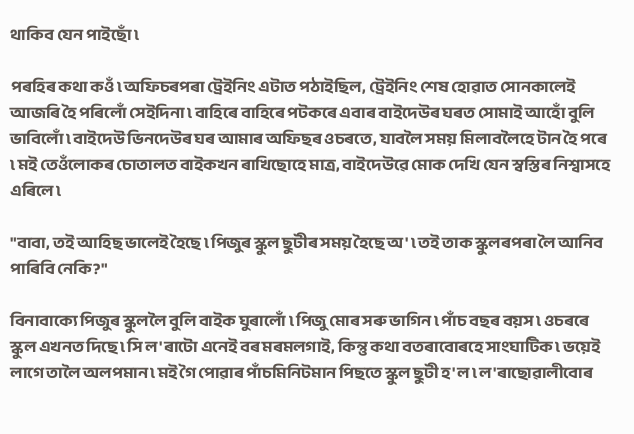থাকিব যেন পাইছোঁ ৷

পৰহিৰ কথা কওঁ ৷ অফিচৰপৰা ট্ৰেইনিং এটাত পঠাইছিল, ট্ৰেইনিং শেষ হোৱাত সোনকালেই আজৰি হৈ পৰিলোঁ সেইদিনা ৷ বাহিৰে বাহিৰে পটকৰে এবাৰ বাইদেউৰ ঘৰত সোমাই আহোঁ বুলি ভাবিলোঁ ৷ বাইদেউ ভিনদেউৰ ঘৰ আমাৰ অফিছৰ ওচৰতে, যাবলৈ সময় মিলাবলৈহে টান হৈ পৰে ৷ মই তেওঁলোকৰ চোতালত বাইকখন ৰাখিছোহে মাত্ৰ, বাইদেউৱে মোক দেখি যেন স্বস্তিৰ নিশ্বাসহে এৰিলে ৷

"বাবা, তই আহিছ ভালেই হৈছে ৷ পিজুৰ স্কুল ছুটীৰ সময় হৈছে অ' ৷ তই তাক স্কুলৰপৰা লৈ আনিব পাৰিবি নেকি?"

বিনাবাক্যে পিজুৰ স্কুললৈ বুলি বাইক ঘুৰালোঁ ৷ পিজু মোৰ সৰু ভাগিন ৷ পাঁচ বছৰ বয়স ৷ ওচৰৰে স্কুল এখনত দিছে ৷ সি ল'ৰাটো এনেই বৰ মৰমলগাই, কিন্তু কথা বতৰাবোৰহে সাংঘাটিক ৷ ভয়েই লাগে তালৈ অলপমান ৷ মই গৈ পোৱাৰ পাঁচমিনিটমান পিছতে স্কুল ছুটী হ'ল ৷ ল'ৰাছোৱালীবোৰ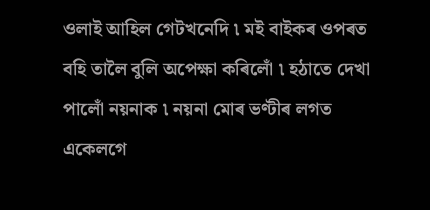ওলাই আহিল গেটখনেদি ৷ মই বাইকৰ ওপৰত বহি তালৈ বুলি অপেক্ষা কৰিলোঁ ৷ হঠাতে দেখা পালোঁ নয়নাক ৷ নয়না মোৰ ভণ্টীৰ লগত একেলগে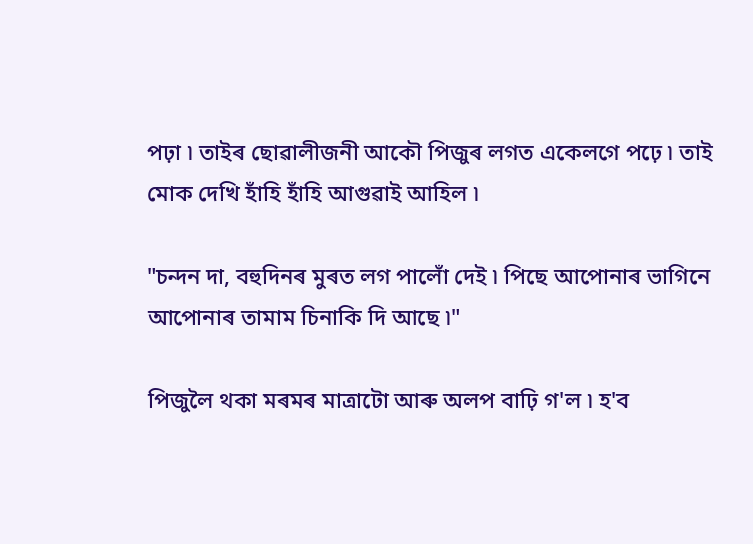পঢ়া ৷ তাইৰ ছোৱালীজনী আকৌ পিজুৰ লগত একেলগে পঢ়ে ৷ তাই মোক দেখি হাঁহি হাঁহি আগুৱাই আহিল ৷

"চন্দন দা, বহুদিনৰ মুৰত লগ পালোঁ দেই ৷ পিছে আপোনাৰ ভাগিনে আপোনাৰ তামাম চিনাকি দি আছে ৷"

পিজুলৈ থকা মৰমৰ মাত্ৰাটো আৰু অলপ বাঢ়ি গ'ল ৷ হ'ব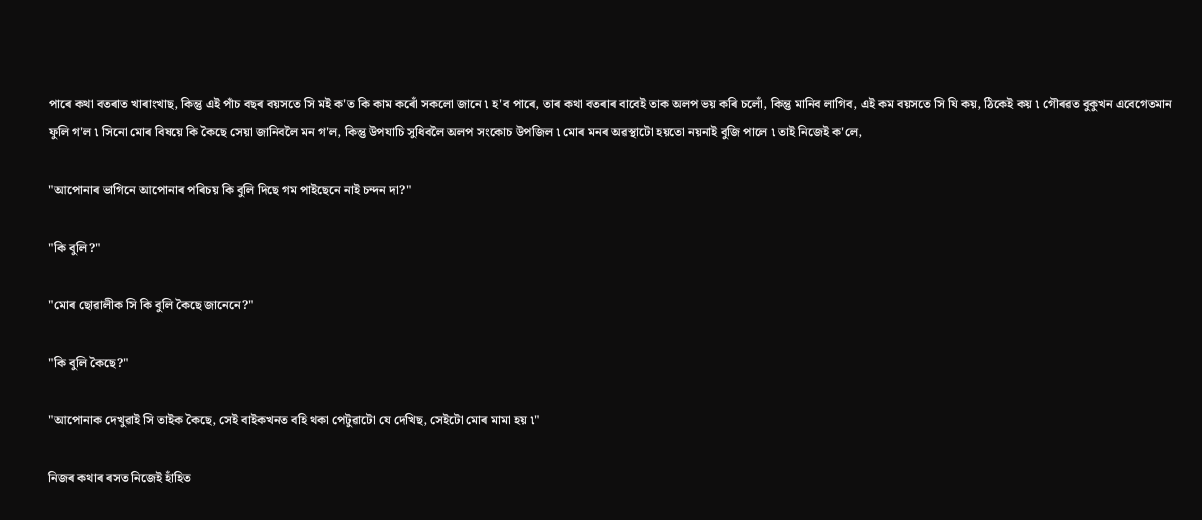পাৰে কথা বতৰাত খাৰাংখাছ, কিন্তু এই পাঁচ বছৰ বয়সতে সি মই ক'ত কি কাম কৰোঁ সকলো জানে ৷ হ'ব পাৰে, তাৰ কথা বতৰাৰ বাবেই তাক অলপ ভয় কৰি চলোঁ, কিন্তু মানিব লাগিব, এই কম বয়সতে সি যি কয়, ঠিকেই কয় ৷ গৌৰৱত বুকুখন এবেগেতমান ফুলি গ'ল ৷ সিনো মোৰ বিষয়ে কি কৈছে সেয়া জানিবলৈ মন গ'ল, কিন্তু উপযাচি সুধিবলৈ অলপ সংকোচ উপজিল ৷ মোৰ মনৰ অৱস্থাটো হয়তো নয়নাই বুজি পালে ৷ তাই নিজেই ক'লে,

"আপোনাৰ ভাগিনে আপোনাৰ পৰিচয় কি বুলি দিছে গম পাইছেনে নাই চন্দন দা?"

"কি বুলি?"

"মোৰ ছোৱালীক সি কি বুলি কৈছে জানেনে?"

"কি বুলি কৈছে?"

"আপোনাক দেখুৱাই সি তাইক কৈছে, সেই বাইকখনত বহি থকা পেটুৱাটো যে দেখিছ, সেইটো মোৰ মামা হয় ৷"

নিজৰ কথাৰ ৰসত নিজেই হাঁহিত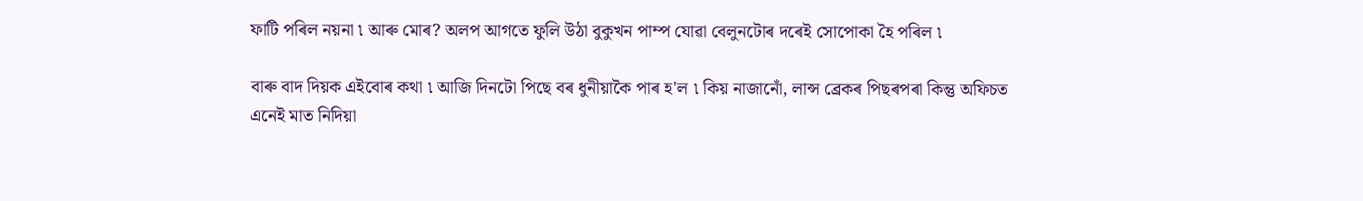ফাটি পৰিল নয়না ৷ আৰু মোৰ? অলপ আগতে ফুলি উঠা বুকুখন পাম্প যোৱা বেলুনটোৰ দৰেই সোপোকা হৈ পৰিল ৷

বাৰু বাদ দিয়ক এইবোৰ কথা ৷ আজি দিনটো পিছে বৰ ধুনীয়াকৈ পাৰ হ'ল ৷ কিয় নাজানোঁ, লান্স ব্ৰেকৰ পিছৰপৰা কিন্তু অফিচত এনেই মাত নিদিয়া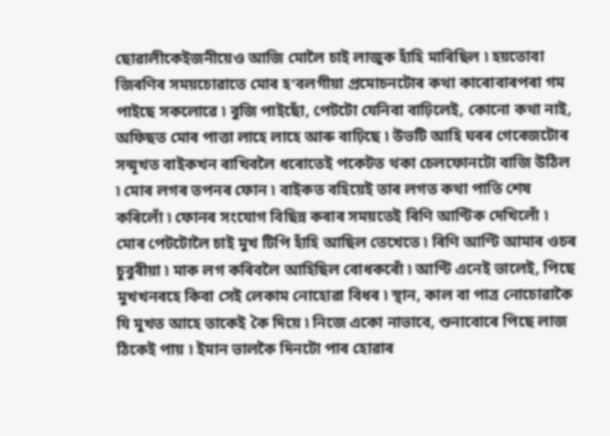ছোৱালীকেইজনীয়েও আজি মোলৈ চাই লাজুক হাঁহি মাৰিছিল ৷ হয়তোবা জিৰণিৰ সময়চোৱাতে মোৰ হ'বলগীয়া প্ৰমোচনটোৰ কথা কাৰোবাৰপৰা গম পাইছে সকলোৱে ৷ বুজি পাইছোঁ, পেটটো যেনিবা বাঢ়িলেই, কোনো কথা নাই, অফিছত মোৰ পাত্তা লাহে লাহে আৰু বাঢ়িছে ৷ উভটি আহি ঘৰৰ গেৰেজটোৰ সন্মূখত বাইকখন ৰাখিবলৈ ধৰোতেই পকেটত থকা চেলফোনটো বাজি উঠিল ৷ মোৰ লগৰ তপনৰ ফোন ৷ বাইকত বহিয়েই তাৰ লগত কথা পাতি শেষ কৰিলোঁ ৷ ফোনৰ সংযোগ বিছিন্ন কৰাৰ সময়তেই ৰিণি আণ্টিক দেখিলোঁ ৷ মোৰ পেটটোলৈ চাই মুখ টিপি হাঁহি আছিল তেখেতে ৷ ৰিণি আণ্টি আমাৰ ওচৰ চুবুৰীয়া ৷ মাক লগ কৰিবলৈ আহিছিল বোধকৰোঁ ৷ আণ্টি এনেই ভালেই, পিছে মুখখনৰহে কিবা সেই লেকাম নোহোৱা বিধৰ ৷ স্থান, কাল বা পাত্ৰ নোচোৱাকৈ যি মুখত আহে তাকেই কৈ দিয়ে ৷ নিজে একো নাভাবে, শুনাবোৰে পিছে লাজ ঠিকেই পায় ৷ ইমান ভালকৈ দিনটো পাৰ হোৱাৰ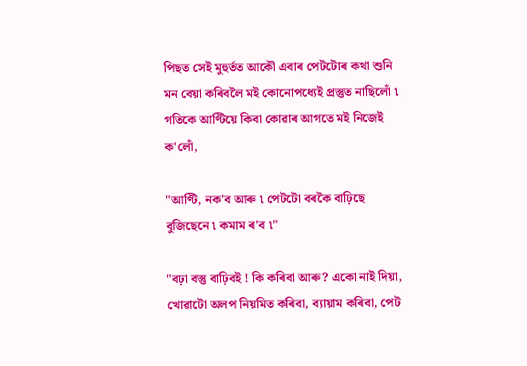পিছত সেই মুহুৰ্তত আকৌ এবাৰ পেটটোৰ কথা শুনি মন বেয়া কৰিবলৈ মই কোনোপধ্যেই প্ৰস্তুত নাছিলোঁ ৷ গতিকে আণ্টিয়ে কিবা কোৱাৰ আগতে মই নিজেই ক'লোঁ,

"আণ্টি, নক'ব আৰু ৷ পেটটো বৰকৈ বাঢ়িছে বুজিছেনে ৷ কমাম ৰ'ব ৷"

"বঢ়া বস্তু বাঢ়িবই ! কি কৰিবা আৰু? একো নাই দিয়া, খোৱাটো অলপ নিয়মিত কৰিবা, ব্যায়াম কৰিবা, পেট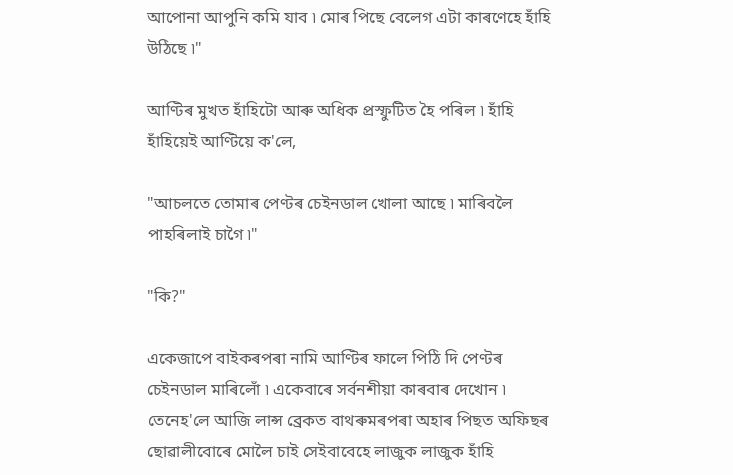আপোনা আপুনি কমি যাব ৷ মোৰ পিছে বেলেগ এটা কাৰণেহে হাঁহি উঠিছে ৷"

আণ্টিৰ মুখত হাঁহিটো আৰু অধিক প্ৰস্ফুটিত হৈ পৰিল ৷ হাঁহি হাঁহিয়েই আণ্টিয়ে ক'লে,

"আচলতে তোমাৰ পেণ্টৰ চেইনডাল খোলা আছে ৷ মাৰিবলৈ পাহৰিলাই চাগৈ ৷"

"কি?"

একেজাপে বাইকৰপৰা নামি আণ্টিৰ ফালে পিঠি দি পেণ্টৰ চেইনডাল মাৰিলোঁ ৷ একেবাৰে সৰ্বনশীয়া কাৰবাৰ দেখোন ৷ তেনেহ'লে আজি লান্স ব্ৰেকত বাথৰুমৰপৰা অহাৰ পিছত অফিছৰ ছোৱালীবোৰে মোলৈ চাই সেইবাবেহে লাজুক লাজুক হাঁহি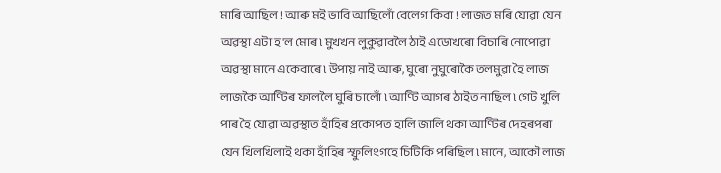মাৰি আছিল ! আৰু মই ভাবি আছিলোঁ বেলেগ কিবা ! লাজত মৰি যোৱা যেন অৱস্থা এটা হ'ল মোৰ ৷ মুখখন লুকুৱাবলৈ ঠাই এডোখৰো বিচাৰি নোপোৱা অৱস্থা মানে একেবাৰে ৷ উপায় নাই আৰু, ঘুৰো নুঘুৰোকৈ তলমুৱা হৈ লাজ লাজকৈ আণ্টিৰ ফাললৈ ঘুৰি চালোঁ ৷ আণ্টি আগৰ ঠাইত নাছিল ৷ গেট খুলি পাৰ হৈ যোৱা অৱস্থাত হাঁহিৰ প্ৰকোপত হালি জালি থকা আণ্টিৰ দেহৰপৰা যেন খিলখিলাই থকা হাঁহিৰ স্ফুলিংগহে চিটিকি পৰিছিল ৷ মানে, আকৌ লাজ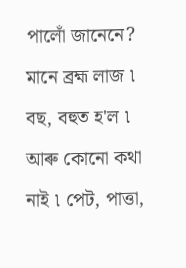পালোঁ জানেনে? মানে ব্ৰহ্ম লাজ ৷ বছ, বহুত হ'ল ৷ আৰু কোনো কথা নাই ৷ পেট, পাত্তা,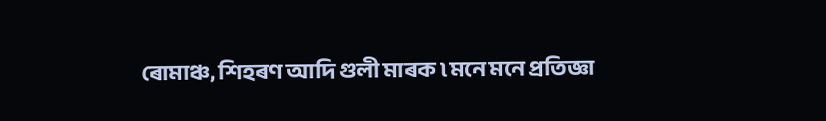ৰোমাঞ্চ, শিহৰণ আদি গুলী মাৰক ৷ মনে মনে প্ৰতিজ্ঞা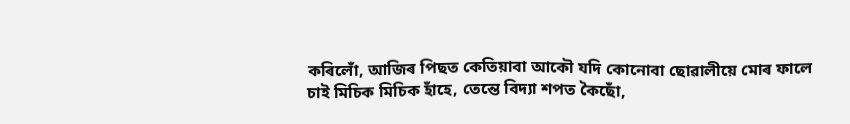কৰিলোঁ, আজিৰ পিছত কেতিয়াবা আকৌ যদি কোনোবা ছোৱালীয়ে মোৰ ফালে চাই মিচিক মিচিক হাঁহে, তেন্তে বিদ্যা শপত কৈছোঁ,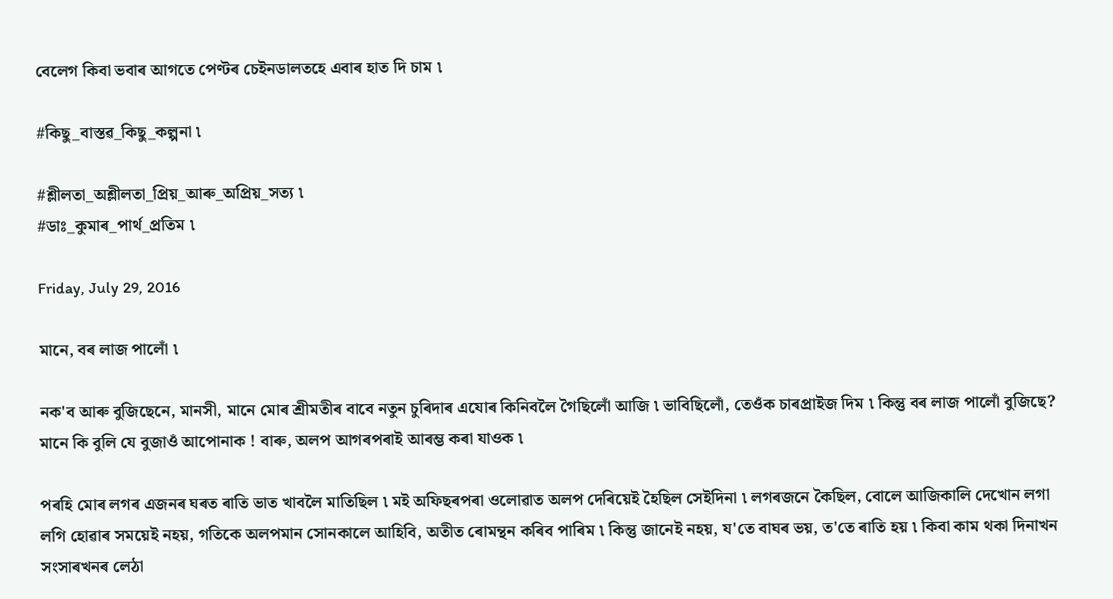বেলেগ কিবা ভবাৰ আগতে পেণ্টৰ চেইনডালতহে এবাৰ হাত দি চাম ৷

#কিছু_বাস্তৱ_কিছু_কল্পনা ৷

#শ্লীলতা_অশ্লীলতা_প্ৰিয়_আৰু_অপ্ৰিয়_সত্য ৷
#ডাঃ_কুমাৰ_পাৰ্থ_প্ৰতিম ৷

Friday, July 29, 2016

মানে, বৰ লাজ পালোঁ ৷

নক'ব আৰু বুজিছেনে, মানসী, মানে মোৰ শ্ৰীমতীৰ বাবে নতুন চুৰিদাৰ এযোৰ কিনিবলৈ গৈছিলোঁ আজি ৷ ভাবিছিলোঁ, তেওঁক চাৰপ্ৰাইজ দিম ৷ কিন্তু বৰ লাজ পালোঁ বুজিছে? মানে কি বুলি যে বুজাওঁ আপোনাক ! বাৰু, অলপ আগৰপৰাই আৰম্ভ কৰা যাওক ৷

পৰহি মোৰ লগৰ এজনৰ ঘৰত ৰাতি ভাত খাবলৈ মাতিছিল ৷ মই অফিছৰপৰা ওলোৱাত অলপ দেৰিয়েই হৈছিল সেইদিনা ৷ লগৰজনে কৈছিল, বোলে আজিকালি দেখোন লগা লগি হোৱাৰ সময়েই নহয়, গতিকে অলপমান সোনকালে আহিবি, অতীত ৰোমন্থন কৰিব পাৰিম ৷ কিন্তু জানেই নহয়, য'তে বাঘৰ ভয়, ত'তে ৰাতি হয় ৷ কিবা কাম থকা দিনাখন সংসাৰখনৰ লেঠা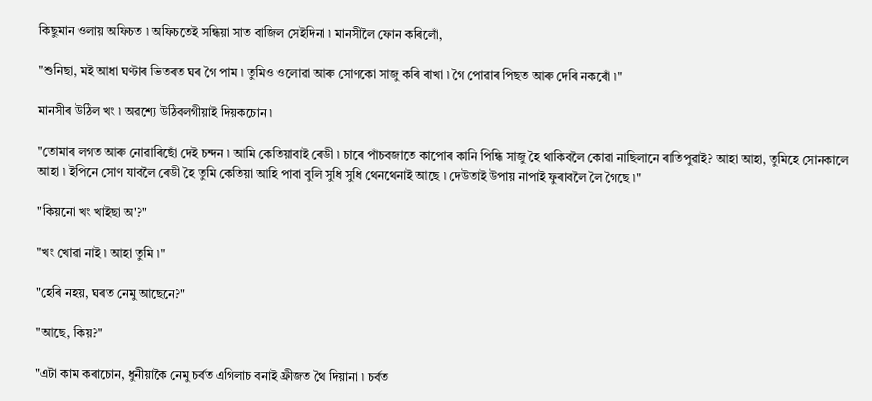কিছুমান ওলায় অফিচত ৷ অফিচতেই সন্ধিয়া সাত বাজিল সেইদিনা ৷ মানসীলৈ ফোন কৰিলোঁ,

"শুনিছা, মই আধা ঘণ্টাৰ ভিতৰত ঘৰ গৈ পাম ৷ তুমিও ওলোৱা আৰু সোণকো সাজু কৰি ৰাখা ৷ গৈ পোৱাৰ পিছত আৰু দেৰি নকৰোঁ ৷"

মানসীৰ উঠিল খং ৷ অৱশ্যে উঠিবলগীয়াই দিয়কচোন ৷

"তোমাৰ লগত আৰু নোৱাৰিছোঁ দেই চন্দন ৷ আমি কেতিয়াবাই ৰেডী ৷ চাৰে পাঁচবজাতে কাপোৰ কানি পিন্ধি সাজু হৈ থাকিবলৈ কোৱা নাছিলানে ৰাতিপুৱাই? আহা আহা, তুমিহে সোনকালে আহা ৷ ইপিনে সোণ যাবলৈ ৰেডী হৈ তুমি কেতিয়া আহি পাবা বুলি সুধি সুধি থেনথেনাই আছে ৷ দেউতাই উপায় নাপাই ফুৰাবলৈ লৈ গৈছে ৷"

"কিয়নো খং খাইছা অ'?"

"খং খোৱা নাই ৷ আহা তুমি ৷"

"হেৰি নহয়, ঘৰত নেমু আছেনে?"

"আছে, কিয়?"

"এটা কাম কৰাচোন, ধুনীয়াকৈ নেমু চৰ্বত এগিলাচ বনাই ফ্ৰীজত থৈ দিয়ানা ৷ চৰ্বত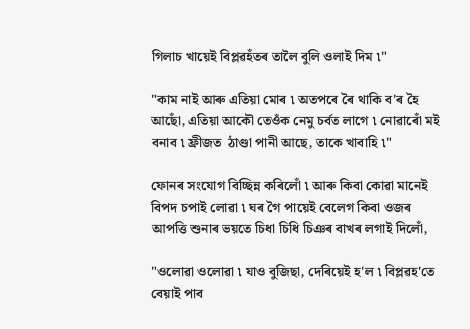গিলাচ খায়েই বিপ্লৱহঁতৰ তালৈ বুলি ওলাই দিম ৷"

"কাম নাই আৰু এতিয়া মোৰ ৷ অতপৰে ৰৈ থাকি ব'ৰ হৈ আছোঁ, এতিয়া আকৌ তেওঁক নেমু চৰ্বত লাগে ৷ নোৱাৰোঁ মই বনাব ৷ ফ্ৰীজত  ঠাণ্ডা পানী আছে, তাকে খাবাহি ৷"

ফোনৰ সংযোগ বিচ্ছিন্ন কৰিলোঁ ৷ আৰু কিবা কোৱা মানেই বিপদ চপাই লোৱা ৷ ঘৰ গৈ পায়েই বেলেগ কিবা ওজৰ আপত্তি শুনাৰ ভয়তে চিধা চিধি চিঞৰ বাখৰ লগাই দিলোঁ,

"ওলোৱা ওলোৱা ৷ যাও বুজিছা, দেৰিয়েই হ'ল ৷ বিপ্লৱহ'তে বেয়াই পাব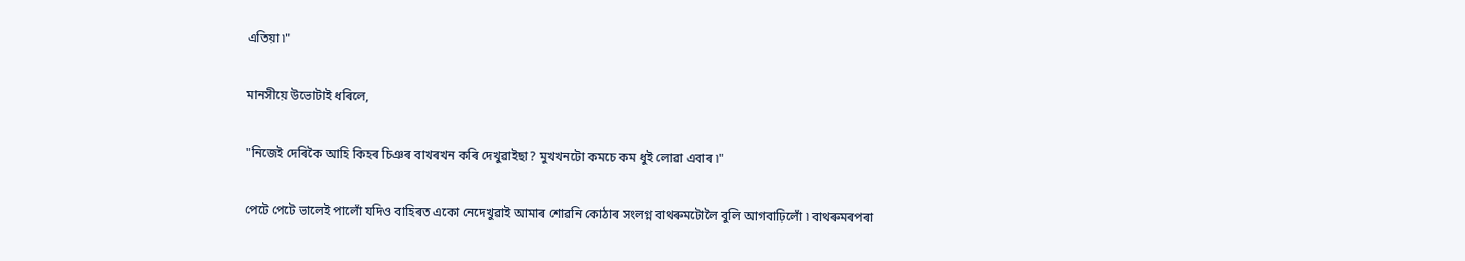এতিয়া ৷"

মানসীয়ে উভোটাই ধৰিলে,

"নিজেই দেৰিকৈ আহি কিহৰ চিঞৰ বাখৰখন কৰি দেখুৱাইছা? মুখখনটো কমচে কম ধুই লোৱা এবাৰ ৷"

পেটে পেটে ভালেই পালোঁ যদিও বাহিৰত একো নেদেখুৱাই আমাৰ শোৱনি কোঠাৰ সংলগ্ন বাথৰুমটোলৈ বুলি আগবাঢ়িলোঁ ৷ বাথৰুমৰপৰা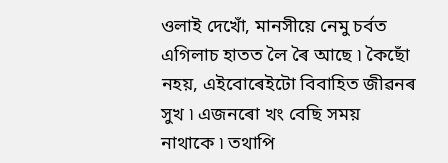ওলাই দেখোঁ, মানসীয়ে নেমু চৰ্বত এগিলাচ হাতত লৈ ৰৈ আছে ৷ কৈছোঁ নহয়, এইবোৰেইটো বিবাহিত জীৱনৰ সুখ ৷ এজনৰো খং বেছি সময় নাথাকে ৷ তথাপি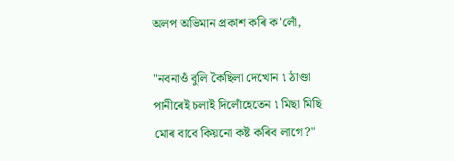অলপ অভিমান প্ৰকাশ কৰি ক'লোঁ,

"নবনাওঁ বুলি কৈছিলা দেখোন ৷ ঠাণ্ডা পানীৰেই চলাই দিলোঁহেতেন ৷ মিছা মিছি মোৰ বাবে কিয়নো কষ্ট কৰিব লাগে?"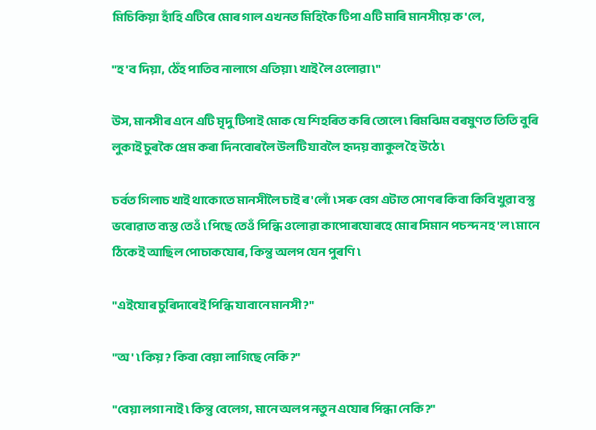মিচিকিয়া হাঁহি এটিৰে মোৰ গাল এখনত মিহিকৈ টিপা এটি মাৰি মানসীয়ে ক'লে,

"হ'ব দিয়া, ঠেঁহ পাতিব নালাগে এতিয়া ৷ খাই লৈ ওলোৱা ৷"

উস, মানসীৰ এনে এটি মৃদু টিপাই মোক যে শিহৰিত কৰি তোলে ৷ ৰিমঝিম বৰষুণত তিতি বুৰি লুকাই চুৰকৈ প্ৰেম কৰা দিনবোৰলৈ উলটি যাবলৈ হৃদয় ব্যাকুল হৈ উঠে ৷

চৰ্বত গিলাচ খাই থাকোতে মানসীলৈ চাই ৰ'লোঁ ৷ সৰু বেগ এটাত সোণৰ কিবা কিবি খুৱা বস্তু ভৰোৱাত ব্যস্ত তেওঁ ৷ পিছে তেওঁ পিন্ধি ওলোৱা কাপোৰযোৰহে মোৰ সিমান পচন্দ নহ'ল ৷ মানে ঠিকেই আছিল পোচাকযোৰ, কিন্তু অলপ যেন পুৰণি ৷

"এইযোৰ চুৰিদাৰেই পিন্ধি যাবানে মানসী?"

"অ' ৷ কিয়? কিবা বেয়া লাগিছে নেকি?"

"বেয়া লগা নাই ৷ কিন্তু বেলেগ, মানে অলপ নতুন এযোৰ পিন্ধা নেকি?"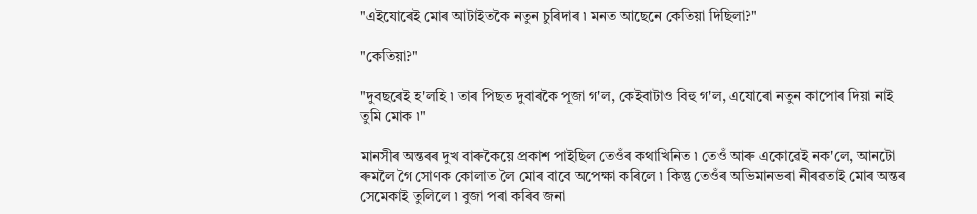"এইযোৰেই মোৰ আটাইতকৈ নতুন চুৰিদাৰ ৷ মনত আছেনে কেতিয়া দিছিলা?"

"কেতিয়া?"

"দুবছৰেই হ'লহি ৷ তাৰ পিছত দুবাৰকৈ পূজা গ'ল, কেইবাটাও বিহু গ'ল, এযোৰো নতুন কাপোৰ দিয়া নাই তুমি মোক ৷"

মানসীৰ অন্তৰৰ দুখ বাৰুকৈয়ে প্ৰকাশ পাইছিল তেওঁৰ কথাখিনিত ৷ তেওঁ আৰু একোৱেই নক'লে, আনটো ৰুমলৈ গৈ সোণক কোলাত লৈ মোৰ বাবে অপেক্ষা কৰিলে ৷ কিন্তু তেওঁৰ অভিমানভৰা নীৰৱতাই মোৰ অন্তৰ সেমেকাই তুলিলে ৷ বুজা পৰা কৰিব জনা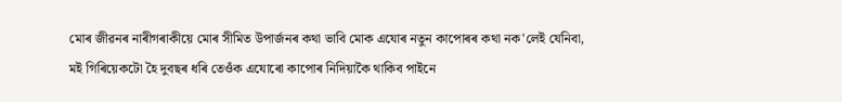মোৰ জীৱনৰ নাৰীগৰাকীয়ে মোৰ সীমিত উপাৰ্জনৰ কথা ভাবি মোক এযোৰ নতুন কাপোৰৰ কথা নক'লেই যেনিবা, মই গিৰিয়েকটো হৈ দুবছৰ ধৰি তেওঁক এযোৰো কাপোৰ নিদিয়াকৈ থাকিব পাইনে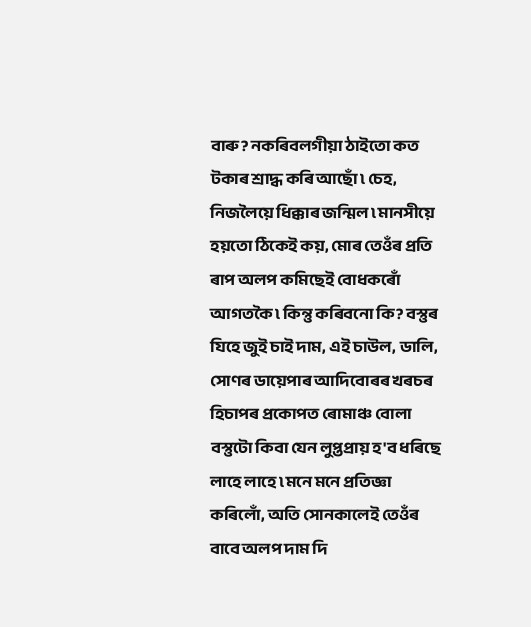বাৰু? নকৰিবলগীয়া ঠাইতো কত টকাৰ শ্ৰাদ্ধ কৰি আছোঁ ৷ চেহ, নিজলৈয়ে ধিক্কাৰ জন্মিল ৷ মানসীয়ে হয়তো ঠিকেই কয়, মোৰ তেওঁৰ প্ৰতি ৰাপ অলপ কমিছেই বোধকৰোঁ আগতকৈ ৷ কিন্তু কৰিবনো কি? বস্তুৰ যিহে জুই চাই দাম, এই চাউল, ডালি, সোণৰ ডায়েপাৰ আদিবোৰৰ খৰচৰ হিচাপৰ প্ৰকোপত ৰোমাঞ্চ বোলা বস্তুটো কিবা যেন লুপ্তপ্ৰায় হ'ব ধৰিছে লাহে লাহে ৷ মনে মনে প্ৰতিজ্ঞা কৰিলোঁ, অতি সোনকালেই তেওঁৰ বাবে অলপ দাম দি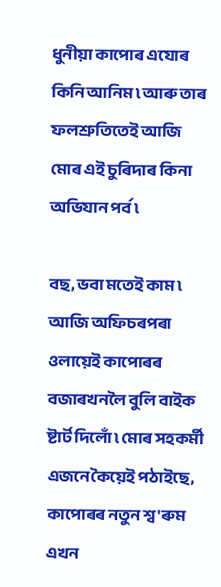ধুনীয়া কাপোৰ এযোৰ কিনি আনিম ৷ আৰু তাৰ ফলশ্ৰুতিতেই আজি মোৰ এই চুৰিদাৰ কিনা অভিযান পৰ্ব ৷

বছ, ভবা মতেই কাম ৷ আজি অফিচৰপৰা ওলায়েই কাপোৰৰ বজাৰখনলৈ বুলি বাইক ষ্টাৰ্ট দিলোঁ ৷ মোৰ সহকৰ্মী এজনে কৈয়েই পঠাইছে, কাপোৰৰ নতুন শ্ব'ৰুম এখন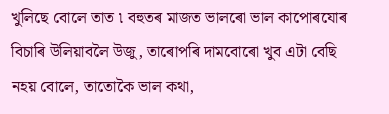খুলিছে বোলে তাত ৷ বহুতৰ মাজত ভালৰো ভাল কাপোৰযোৰ বিচাৰি উলিয়াবলৈ উজু, তাৰোপৰি দামবোৰো খুব এটা বেছি নহয় বোলে, তাতোকৈ ভাল কথা,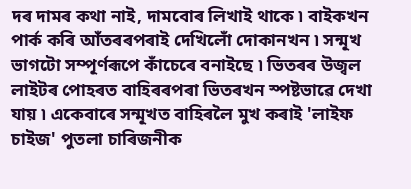দৰ দামৰ কথা নাই, দামবোৰ লিখাই থাকে ৷ বাইকখন পাৰ্ক কৰি আঁতৰৰপৰাই দেখিলোঁ দোকানখন ৷ সন্মূখ ভাগটো সম্পূৰ্ণৰূপে কাঁচেৰে বনাইছে ৷ ভিতৰৰ উজ্বল লাইটৰ পোহৰত বাহিৰৰপৰা ভিতৰখন স্পষ্টভাৱে দেখা যায় ৷ একেবাৰে সন্মূখত বাহিৰলৈ মুখ কৰাই 'লাইফ চাইজ' পুতলা চাৰিজনীক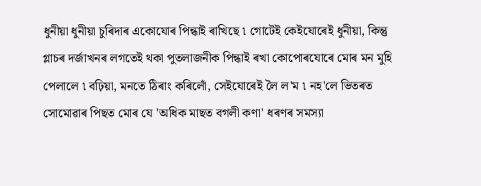ধুনীয়া ধুনীয়া চুৰিদাৰ একোযোৰ পিন্ধাই ৰাখিছে ৷ গোটেই কেইযোৰেই ধুনীয়া, কিন্তু গ্লাচৰ দৰ্জাখনৰ লগতেই থকা পুতলাজনীক পিন্ধাই ৰখা কোপোৰযোৰে মোৰ মন মুহি পেলালে ৷ বঢ়িয়া, মনতে ঠিৰাং কৰিলোঁ, সেইযোৰেই লৈ ল'ম ৷ নহ'লে ভিতৰত সোমোৱাৰ পিছত মোৰ যে 'অধিক মাছত বগলী কণা' ধৰণৰ সমস্যা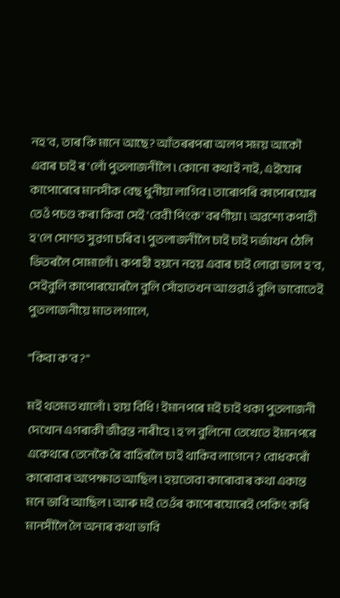নহ'ব, তাৰ কি মানে আছে? আঁতৰৰপৰা অলপ সময় আকৌ এবাৰ চাই ৰ'লোঁ পুতলাজনীলৈ ৷ কোনো কথাই নাই, এইযোৰ কাপোৰেৰে মানসীক বেছ ধুনীয়া লাগিব ৷ তাৰোপৰি কাপোৰযোৰ তেওঁ পচণ্ড কৰা কিবা সেই 'বেবী পিংক' বৰণীয়া ৷ অৱশ্যে কপাহী হ'লে সোণত সুৱগা চৰিব ৷ পুতলাজনীলৈ চাই চাই দৰ্জাখন ঠেলি ভিতৰলৈ সোমালোঁ ৷ কপাহী হয়নে নহয় এবাৰ চাই লোৱা ভাল হ'ব, সেইবুলি কাপোৰযোৰলৈ বুলি সোঁহাতখন আগুৱাওঁ বুলি ভাবোতেই পুতলাজনীয়ে মাত লগালে,

"কিবা ক'ব?"

মই থতমত খালোঁ ৷ হায় বিধি ! ইমানপৰে মই চাই থকা পুতলাজনী দেখোন এগৰাকী জীৱন্ত নাৰীহে ৷ হ'ল বুলিনো তেখেতে ইমানপৰে একেথৰে তেনেকৈ ৰৈ বাহিৰলৈ চাই থাকিব লাগেনে? বোধকৰোঁ কাৰোবাৰ অপেক্ষাত আছিল ৷ হয়তোবা কাৰোবাৰ কথা একান্ত মনে ভাবি আছিল ৷ আৰু মই তেওঁৰ কাপোৰযোৰেই পেকিং কৰি মানসীলৈ লৈ অনাৰ কথা ভাবি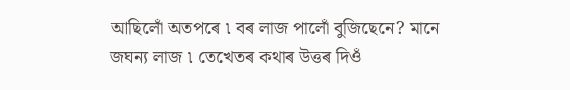আছিলোঁ অতপৰে ৷ বৰ লাজ পালোঁ বুজিছেনে? মানে জঘন্য লাজ ৷ তেখেতৰ কথাৰ উত্তৰ দিওঁ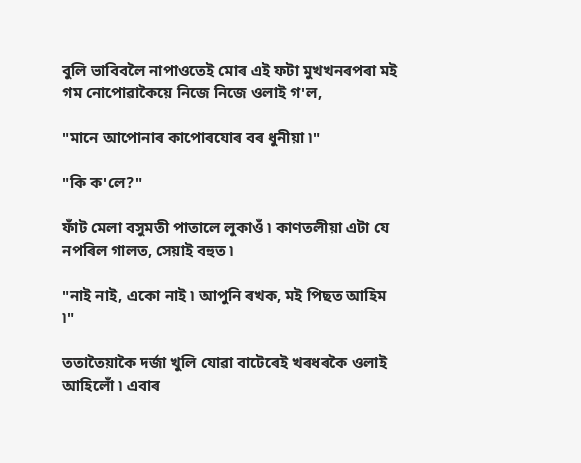বুলি ভাবিবলৈ নাপাওতেই মোৰ এই ফটা মুখখনৰপৰা মই গম নোপোৱাকৈয়ে নিজে নিজে ওলাই গ'ল,

"মানে আপোনাৰ কাপোৰযোৰ বৰ ধুনীয়া ৷"

"কি ক'লে?"

ফাঁট মেলা বসুমতী পাতালে লুকাওঁ ৷ কাণতলীয়া এটা যে নপৰিল গালত, সেয়াই বহুত ৷

"নাই নাই, একো নাই ৷ আপুনি ৰখক, মই পিছত আহিম ৷"

ততাতৈয়াকৈ দৰ্জা খুলি যোৱা বাটেৰেই খৰধৰকৈ ওলাই আহিলোঁ ৷ এবাৰ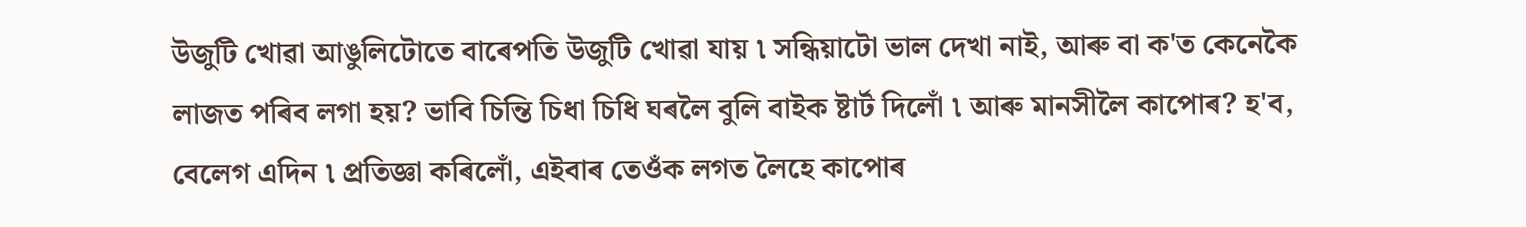উজুটি খোৱা আঙুলিটোতে বাৰেপতি উজুটি খোৱা যায় ৷ সন্ধিয়াটো ভাল দেখা নাই, আৰু বা ক'ত কেনেকৈ লাজত পৰিব লগা হয়? ভাবি চিন্তি চিধা চিধি ঘৰলৈ বুলি বাইক ষ্টাৰ্ট দিলোঁ ৷ আৰু মানসীলৈ কাপোৰ? হ'ব, বেলেগ এদিন ৷ প্ৰতিজ্ঞা কৰিলোঁ, এইবাৰ তেওঁক লগত লৈহে কাপোৰ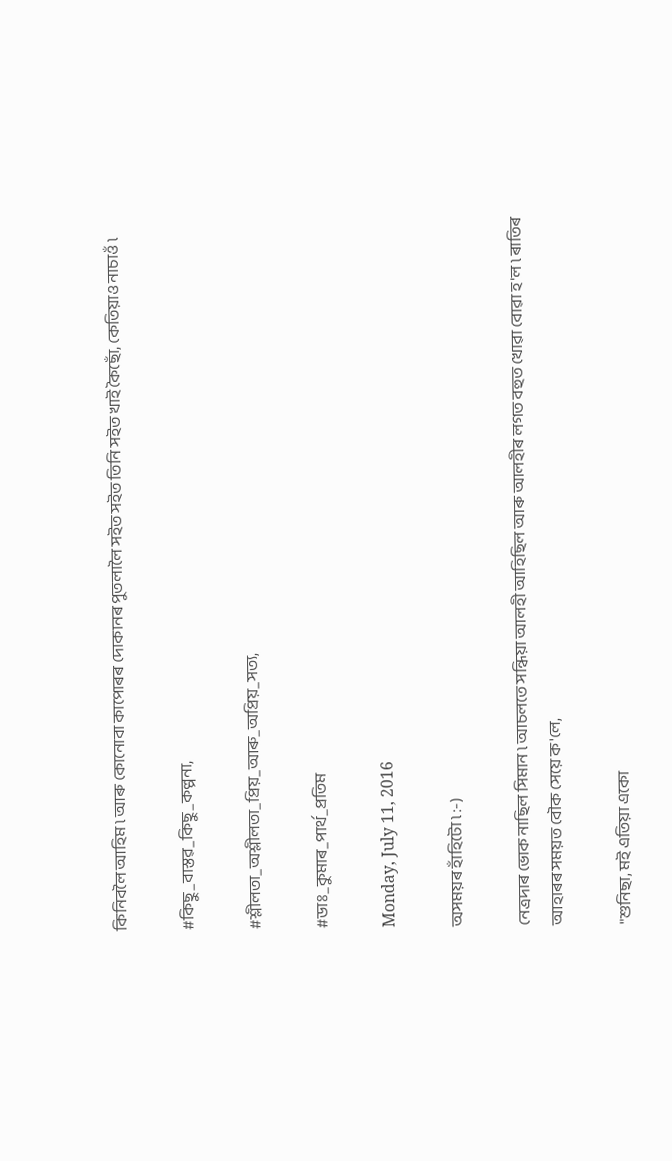কিনিবলৈ আহিম ৷ আৰু কোনোবা কাপোৰৰ দোকানৰ পুতলালৈ সইত সইত তিনি সইত খাই কৈছোঁ, কেতিয়াও নাচাওঁ ৷

#কিছু_বাস্তৱ_কিছু_কল্পনা,

#শ্লীলতা_অশ্লীলতা_প্ৰিয়_আৰু_অপ্ৰিয়_সত্য,

#ডাঃ_কুমাৰ_পাৰ্থ_প্ৰতিম

Monday, July 11, 2016

অসময়ৰ হাঁহিটো ৷ :-)

নেত্ৰদাৰ ভোক নাছিল সিমান ৷ আচলতে সন্ধিয়া আলহী আহিছিল আৰু আলহীৰ লগত বহুত খোৱা বোৱা হ'ল ৷ ৰাতিৰ আহাৰৰ সময়ত বৌক সেয়ে ক'লে,

"শুনিছা, মই এতিয়া একো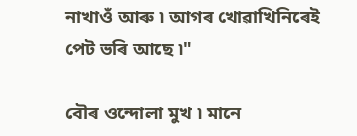নাখাওঁ আৰু ৷ আগৰ খোৱাখিনিৰেই পেট ভৰি আছে ৷"

বৌৰ ওন্দোলা মুখ ৷ মানে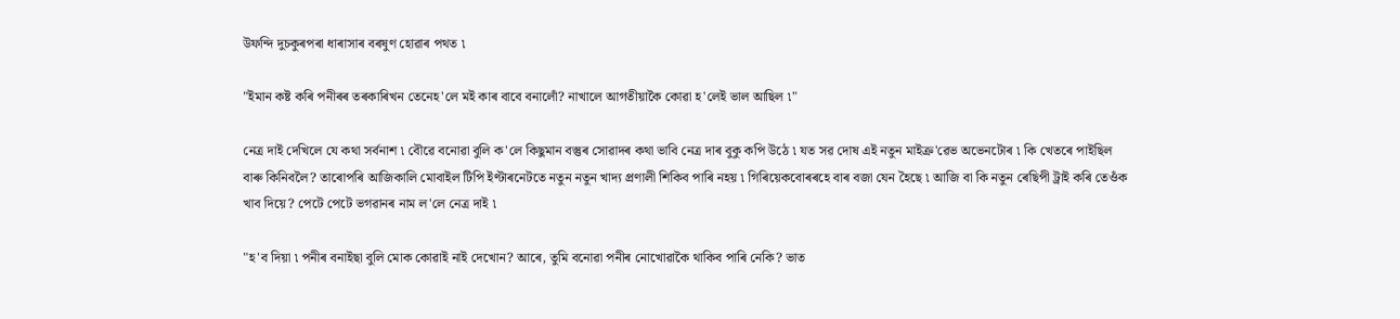উফন্দি দুচকুৰপৰা ধাৰাসাৰ বৰষুণ হোৱাৰ পথত ৷

"ইমান কষ্ট কৰি পনীৰৰ তৰকাৰিখন তেনেহ'লে মই কাৰ বাবে বনালোঁ? নাখালে আগতীয়াকৈ কোৱা হ'লেই ভাল আছিল ৷"

নেত্ৰ দাই দেখিলে যে কথা সৰ্বনাশ ৷ বৌৱে বনোৱা বুলি ক'লে কিছুমান বস্তুৰ সোৱাদৰ কথা ভাবি নেত্ৰ দাৰ বুকু কপি উঠে ৷ যত সৱ দোষ এই নতুন মাইক্ৰ'ৱেভ অভেনটোৰ ৷ কি খেতৰে পাইছিল বাৰু কিনিবলৈ? তাৰোপৰি আজিকালি মোবাইল টিপি ইণ্টাৰনেটতে নতুন নতুন খাদ্য প্ৰণালী শিকিব পাৰি নহয় ৷ গিৰিয়েকবোৰৰহে বাৰ বজা যেন হৈছে ৷ আজি বা কি নতুন ৰেছিপী ট্ৰাই কৰি তেওঁক খাব দিয়ে? পেটে পেটে ভগৱানৰ নাম ল'লে নেত্ৰ দাই ৷

"হ'ব দিয়া ৷ পনীৰ বনাইছা বুলি মোক কোৱাই নাই দেখোন? আৰে, তুমি বনোৱা পনীৰ নোখোৱাকৈ থাকিব পাৰি নেকি? ভাত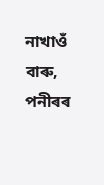নাখাওঁ বাৰু, পনীৰৰ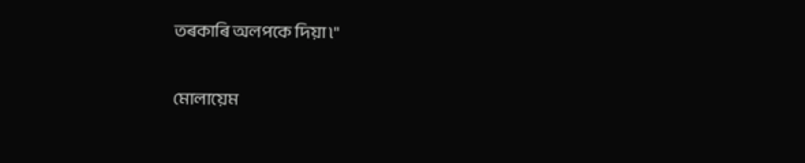তৰকাৰি অলপকে দিয়া ৷"

মোলায়েম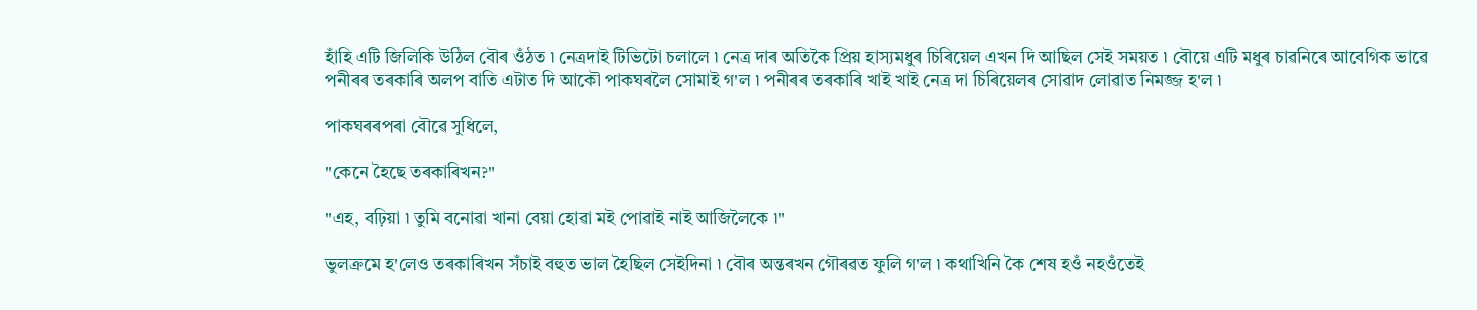হাঁহি এটি জিলিকি উঠিল বৌৰ ওঁঠত ৷ নেত্ৰদাই টিভিটো চলালে ৷ নেত্ৰ দাৰ অতিকৈ প্ৰিয় হাস্যমধুৰ চিৰিয়েল এখন দি আছিল সেই সময়ত ৷ বৌয়ে এটি মধুৰ চাৱনিৰে আবেগিক ভাৱে পনীৰৰ তৰকাৰি অলপ বাতি এটাত দি আকৌ পাকঘৰলৈ সোমাই গ'ল ৷ পনীৰৰ তৰকাৰি খাই খাই নেত্ৰ দা চিৰিয়েলৰ সোৱাদ লোৱাত নিমজ্জ হ'ল ৷

পাকঘৰৰপৰা বৌৱে সুধিলে,

"কেনে হৈছে তৰকাৰিখন?"

"এহ, বঢ়িয়া ৷ তুমি বনোৱা খানা বেয়া হোৱা মই পোৱাই নাই আজিলৈকে ৷"

ভুলক্ৰমে হ'লেও তৰকাৰিখন সঁচাই বহুত ভাল হৈছিল সেইদিনা ৷ বৌৰ অন্তৰখন গৌৰৱত ফুলি গ'ল ৷ কথাখিনি কৈ শেষ হওঁ নহওঁতেই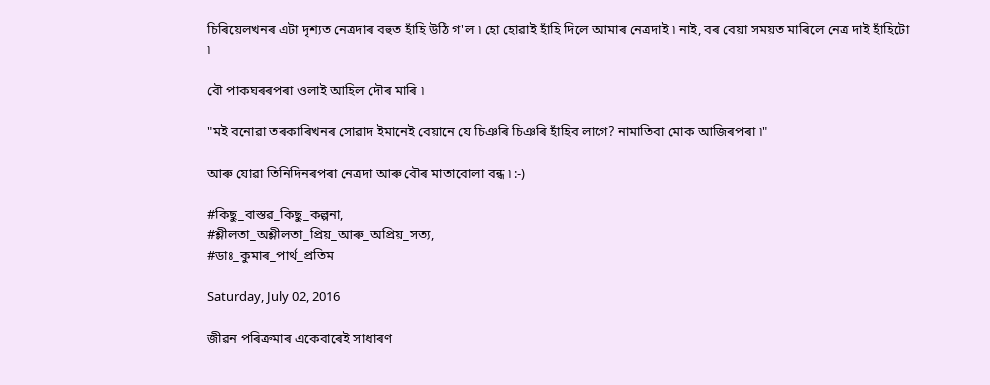চিৰিয়েলখনৰ এটা দৃশ্যত নেত্ৰদাৰ বহুত হাঁহি উঠি গ'ল ৷ হো হোৱাই হাঁহি দিলে আমাৰ নেত্ৰদাই ৷ নাই, বৰ বেয়া সময়ত মাৰিলে নেত্ৰ দাই হাঁহিটো ৷

বৌ পাকঘৰৰপৰা ওলাই আহিল দৌৰ মাৰি ৷

"মই বনোৱা তৰকাৰিখনৰ সোৱাদ ইমানেই বেয়ানে যে চিঞৰি চিঞৰি হাঁহিব লাগে? নামাতিবা মোক আজিৰপৰা ৷"

আৰু যোৱা তিনিদিনৰপৰা নেত্ৰদা আৰু বৌৰ মাতাবোলা বন্ধ ৷ :-)

#কিছু_বাস্তৱ_কিছু_কল্পনা,
#শ্লীলতা_অশ্লীলতা_প্ৰিয়_আৰু_অপ্ৰিয়_সত্য,
#ডাঃ_কুমাৰ_পাৰ্থ_প্ৰতিম

Saturday, July 02, 2016

জীৱন পৰিক্ৰমাৰ একেবাৰেই সাধাৰণ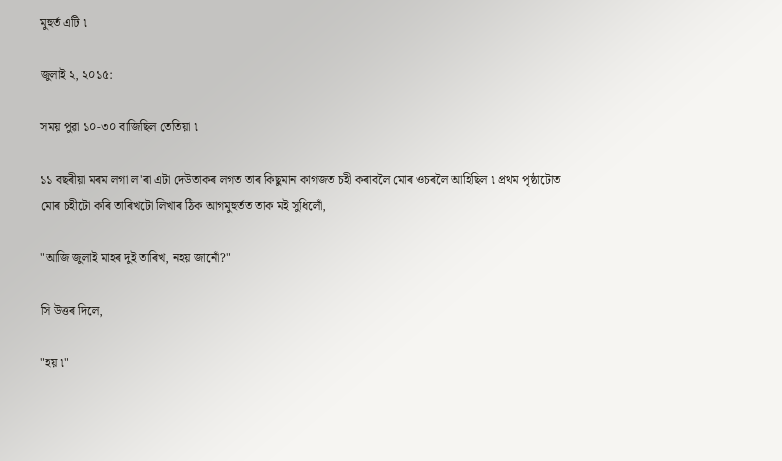মুহুৰ্ত এটি ৷

জুলাই ২, ২০১৫:

সময় পুৱা ১০-৩০ বাজিছিল তেতিয়া ৷

১১ বছৰীয়া মৰম লগা ল'ৰা এটা দেউতাকৰ লগত তাৰ কিছুমান কাগজত চহী কৰাবলৈ মোৰ ওচৰলৈ আহিছিল ৷ প্ৰথম পৃষ্ঠাটোত মোৰ চহীটো কৰি তাৰিখটো লিখাৰ ঠিক আগমুহুৰ্তত তাক মই সুধিলোঁ,

"আজি জুলাই মাহৰ দুই তাৰিখ, নহয় জানোঁ?"

সি উত্তৰ দিলে,

"হয় ৷"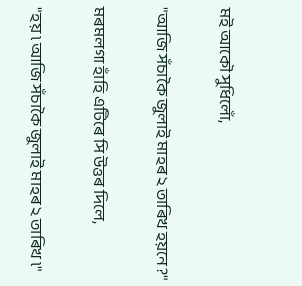মই আকৌ সুধিলোঁ,

"আজি সঁচাকৈ জুলাই মাহৰ ২ তাৰিখ হয়নে?"

মৰমলগা হাঁহি এটিৰে সি উত্তৰ দিলে,

"হয় ৷ আজি সঁচাকৈ জুলাই মাহৰ ২ তাৰিখ ৷"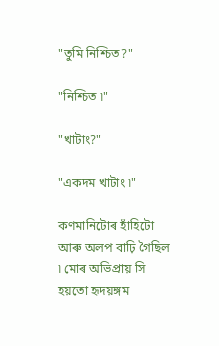"তুমি নিশ্চিত?"

"নিশ্চিত ৷"

"খাটাং?"

"একদম খাটাং ৷"

কণমানিটোৰ হাঁহিটো আৰু অলপ বাঢ়ি গৈছিল ৷ মোৰ অভিপ্ৰায় সি হয়তো হৃদয়ঙ্গম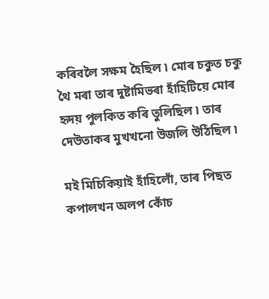কৰিবলৈ সক্ষম হৈছিল ৷ মোৰ চকুত চকু থৈ মৰা তাৰ দুষ্টামিভৰা হাঁহিটিয়ে মোৰ হৃদয় পুলকিত কৰি তুলিছিল ৷ তাৰ দেউতাকৰ মুখখনো উজলি উঠিছিল ৷

মই মিচিকিয়াই হাঁহিলোঁ, তাৰ পিছত কপালখন অলপ কোঁচ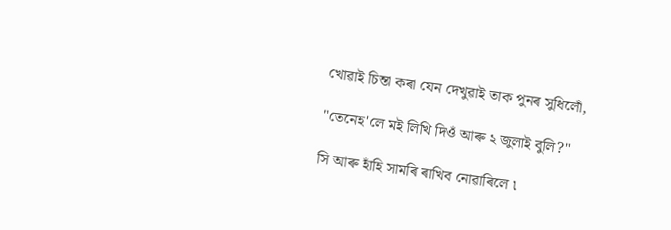খোৱাই চিন্তা কৰা যেন দেখুৱাই তাক পুনৰ সুধিলোঁ,

"তেনেহ'লে মই লিখি দিওঁ আৰু ২ জুলাই বুলি?"

সি আৰু হাঁহি সামৰি ৰাখিব নোৱাৰিলে ৷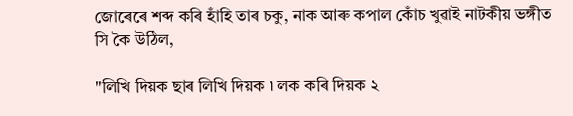জোৰেৰে শব্দ কৰি হাঁহি তাৰ চকু, নাক আৰু কপাল কোঁচ খুৱাই নাটকীয় ভঙ্গীত সি কৈ উঠিল,

"লিখি দিয়ক ছাৰ লিখি দিয়ক ৷ লক কৰি দিয়ক ২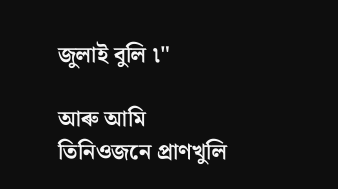জুলাই বুলি ৷"

আৰু আমি তিনিওজনে প্ৰাণখুলি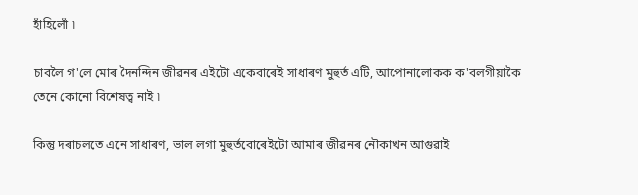হাঁহিলোঁ ৷

চাবলৈ গ'লে মোৰ দৈনন্দিন জীৱনৰ এইটো একেবাৰেই সাধাৰণ মুহুৰ্ত এটি, আপোনালোকক ক'বলগীয়াকৈ তেনে কোনো বিশেষত্ব নাই ৷

কিন্তু দৰাচলতে এনে সাধাৰণ, ভাল লগা মুহুৰ্তবোৰেইটো আমাৰ জীৱনৰ নৌকাখন আগুৱাই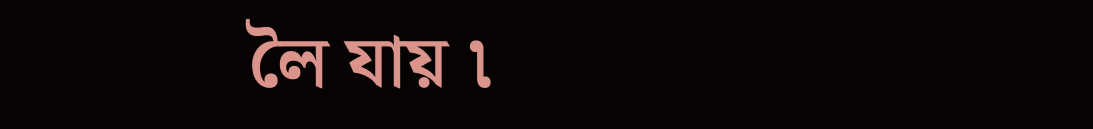লৈ যায় ৷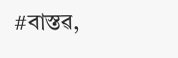#বাস্তৱ,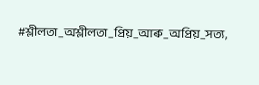#শ্লীলতা_অশ্লীলতা_প্ৰিয়_আৰু_অপ্ৰিয়_সত্য,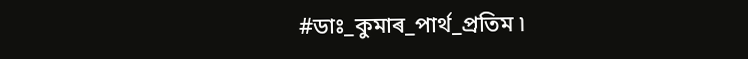#ডাঃ_কুমাৰ_পাৰ্থ_প্ৰতিম ৷